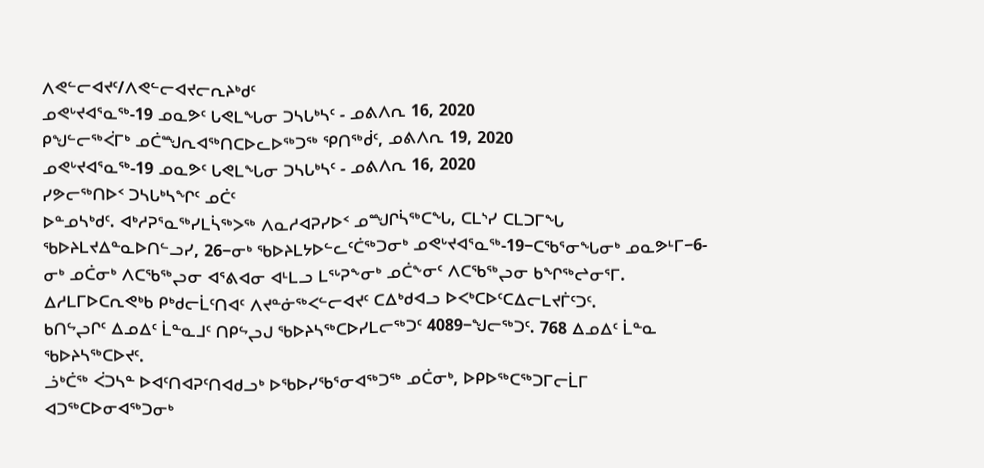ᐱᕙᓪᓕᐊᔪᑦ/ᐱᕙᓪᓕᐊᔪᓕᕆᔨᒃᑯᑦ
ᓄᕙᒡᔪᐊᕐᓇᖅ-19 ᓄᓇᕗᑦ ᒐᕙᒪᖓᓂ ᑐᓴᒐᒃᓴᑦ - ᓄᕕᐱᕆ 16, 2020
ᑭᖑᓪᓕᖅᐹᒥᒃ ᓄᑖᙳᕆᐊᖅᑎᑕᐅᓚᐅᖅᑐᖅ ᕿᑎᖅᑰᑦ, ᓄᕕᐱᕆ 19, 2020
ᓄᕙᒡᔪᐊᕐᓇᖅ-19 ᓄᓇᕗᑦ ᒐᕙᒪᖓᓂ ᑐᓴᒐᒃᓴᑦ - ᓄᕕᐱᕆ 16, 2020
ᓯᕗᓕᖅᑎᐅᑉ ᑐᓴᒐᒃᓴᖏᑦ ᓄᑖᑦ
ᐅᓐᓄᓴᒃᑯᑦ. ᐊᒃᓱᕈᕐᓇᖅᓯᒪᓵᖅᐳᖅ ᐱᓇᓱᐊᕈᓯᐅᑉ ᓄᙳᒋᓵᖅᑕᖓ, ᑕᒪᔅᓯ ᑕᒪᑐᒥᖓ ᖃᐅᔨᒪᔪᐃᓐᓇᐅᑎᓪᓗᓯ, 26−ᓂᒃ ᖃᐅᔨᒪᔭᐅᓪᓚᑦᑖᖅᑐᓂᒃ ᓄᕙᒡᔪᐊᕐᓇᖅ-19−ᑕᖃᕐᓂᖓᓂᒃ ᓄᓇᕗᒻᒥ−6-ᓂᒃ ᓄᑖᓂᒃ ᐱᑕᖃᖅᖢᓂ ᐊᕐᕕᐊᓂ ᐊᒻᒪᓗ ᒪᕐᒡᕈᖕᓂᒃ ᓄᑖᖕᓂᑦ ᐱᑕᖃᖅᖢᓂ ᑲᖏᖅᖠᓂᕐᒥ. ᐃᓱᒪᒥᐅᑕᕆᕙᒃᑲ ᑭᒃᑯᓕᒫᑦᑎᐊᑦ ᐱᔪᓐᓃᖅᐸᓪᓕᐊᔪᑦ ᑕᐃᒃᑯᐊᓗ ᐅᐸᒃᑕᐅᑦᑕᐃᓕᒪᔪᒦᑦᑐᑦ.
ᑲᑎᖦᖢᒋᑦ ᐃᓄᐃᑦ ᒫᓐᓇᒧᑦ ᑎᑭᖦᖢᒍ ᖃᐅᔨᓴᖅᑕᐅᓯᒪᓕᖅᑐᑦ 4089−ᖑᓕᖅᑐᑦ. 768 ᐃᓄᐃᑦ ᒫᓐᓇ ᖃᐅᔨᓴᖅᑕᐅᔪᑦ.
ᓘᒃᑖᖅ ᐹᑐᓴᓐ ᐅᐊᑦᑎᐊᕈᑦᑎᐊᑯᓗᒃ ᐅᖃᐅᓯᖃᕐᓂᐊᖅᑐᖅ ᓄᑖᓂᒃ, ᐅᑭᐅᖅᑕᖅᑐᒥᓕᒫᒥ ᐊᑐᖅᑕᐅᓂᐊᖅᑐᓂᒃ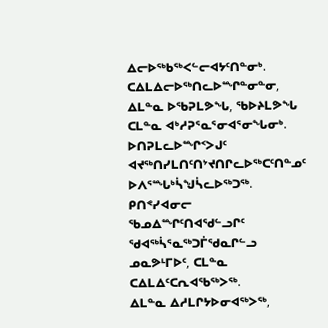ᐃᓕᐅᖅᑲᖅᐸᓪᓕᐊᔭᑦᑎᓐᓂᒃ.
ᑕᐃᒪᐃᓕᐅᖅᑎᓚᐅᙱᓐᓂᓐᓂ, ᐃᒪᓐᓇ ᐅᖃᕈᒪᕗᖓ, ᖃᐅᔨᒪᕗᖓ ᑕᒪᓐᓇ ᐊᒃᓱᕈᕐᓇᕐᓂᐊᕐᓂᖓᓂᒃ. ᐅᑎᕈᒪᓚᐅᙱᑉᐳᒍᑦ ᐊᔪᖅᑎᓯᒪᑎᑦᑎᔾᔪᑎᒋᓚᐅᖅᑕᑦᑎᓐᓄᑦ ᐅᐱᕐᙵᒃᓵᖑᓵᓚᐅᖅᑐᖅ. ᑭᑎᕝᓯᐊᓂᓕ ᖃᓄᐃᙱᑦᑎᐊᖁᓪᓗᒋᑦ ᖁᐊᖅᓵᕐᓇᖅᑐᒦᖁᓇᒋᓪᓗ ᓄᓇᕗᒻᒥᐅᑦ, ᑕᒪᓐᓇ ᑕᐃᒪᐃᑦᑕᕆᐊᖃᖅᐳᖅ.
ᐃᒪᓐᓇ ᐃᓱᒪᒋᔭᐅᓂᐊᖅᐳᖅ,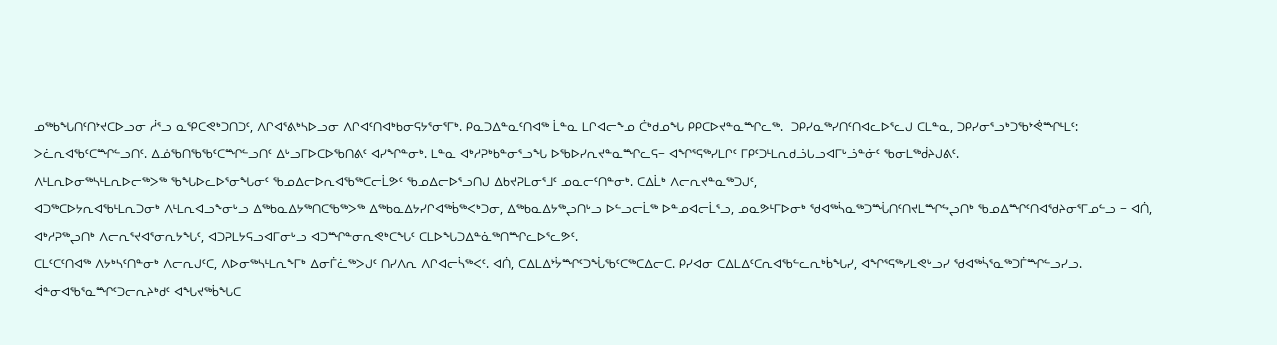ᓄᖅᑲᖓᑎᑦᑎᔾᔪᑕᐅᓗᓂ ᓲᕐᓗ ᓇᕿᑕᕙᒃᑐᑎᑐᑦ, ᐱᒋᐊᕐᕕᒃᓴᐅᓗᓂ ᐱᒋᐊᑦᑎᐊᒃᑲᓂᕋᔭᕐᓂᕐᒥᒃ. ᑭᓇᑐᐃᓐᓇᑦᑎᐊᖅ ᒫᓐᓇ ᒪᒋᐊᓕᖕᓄ ᑖᒃᑯᓄᖓ ᑭᑭᑕᐅᔪᓐᓇᙱᓚᖅ.  ᑐᑭᓯᓇᖅᓯᑎᑦᑎᐊᓚᐅᕐᓚᒍ ᑕᒪᓐᓇ, ᑐᑭᓯᓂᕐᓗᒃᑐᖃᔾᕚᙱᒻᒪᑦ: ᐳᓛᕆᐊᖃᑦᑕᙱᓪᓗᑎᑦ. ᐃᓅᖃᑎᖃᖃᑦᑕᙱᓪᓗᑎᑦ ᐃᒡᓗᒥᐅᑕᐅᖃᑎᕕᑦ ᐊᓯᖏᓐᓂᒃ. ᒪᓐᓇ ᐊᒃᓱᕈᒃᑲᓐᓂᕐᓗᖓ ᐅᖃᐅᓯᕆᔪᓐᓇᙱᓚᕋ− ᐊᖏᕐᕋᖅᓯᒪᒋᑦ ᒥᑭᑦᑐᒻᒪᕆᑯᓘᒐᓗᐊᒥᒡᓘᓐᓃᑦ ᖃᓂᒪᖅᑰᔨᒍᕕᑦ.
ᐱᒻᒪᕆᐅᓂᖅᓴᒻᒪᕆᐅᓕᖅᐳᖅ ᖃᖓᐅᓚᐅᕐᓂᖓᓂᑦ ᖃᓄᐃᓕᐅᕆᐊᖃᖅᑕᓕᒫᕗᑦ ᖃᓄᐃᓕᐅᕐᓗᑎᒍ ᐃᑲᔪᕈᒪᓂᕐᒧᑦ ᓄᓇᓕᑦᑎᓐᓂᒃ. ᑕᐃᒫᒃ ᐱᓕᕆᔪᓐᓇᖅᑐᒍᑦ,
ᐊᑐᖅᑕᐅᔭᕆᐊᖃᒻᒪᕆᑐᓂᒃ ᐱᒻᒪᕆᐊᓗᖕᓂᒡᓗ ᐃᖅᑲᓇᐃᔭᖅᑎᑕᖃᖅᐳᖅ ᐃᖅᑲᓇᐃᔭᓯᒋᐊᖅᑳᖅᐸᒃᑐᓂ, ᐃᖅᑲᓇᐃᔭᖅᖢᑎᒡᓗ ᐅᓪᓗᓕᒫᖅ ᐅᓐᓄᐊᓕᒫᕐᓗ, ᓄᓇᕗᒻᒥᐅᓂᒃ ᖁᐊᖅᓵᓇᖅᑐᙶᑎᑦᑎᔪᒪᙱᖦᖢᑎᒃ ᖃᓄᐃᙱᑦᑎᐊᖁᔨᓂᕐᒥᓄᓪᓗ − ᐊᑏ, ᐊᒃᓱᕈᖅᖢᑎᒃ ᐱᓕᕆᕐᔪᐊᕐᓂᕆᔭᖓᑦ, ᐊᑐᕈᒪᔭᕋᓗᐊᒥᓂᒡᓗ ᐊᑐᙱᓐᓂᕆᕙᒃᑕᖓᑦ ᑕᒪᐅᖓᑐᐃᓐᓈᖅᑎᙱᓚᐅᕐᓚᕗᑦ.
ᑕᒪᑦᑕᑦᑎᐊᖅ ᐱᔭᒃᓴᑦᑎᓐᓂᒃ ᐱᓕᕆᒍᑦᑕ, ᐱᐅᓂᖅᓴᒻᒪᕆᖕᒥᒃ ᐃᓂᒦᓛᖅᐳᒍᑦ ᑎᓯᐱᕆ ᐱᒋᐊᓕᓵᖅᐸᑦ. ᐊᑏ, ᑕᐃᒪᐃᔾᔮᙱᑦᑐᖔᖃᑦᑕᖅᑕᐃᓕᑕ. ᑭᓯᐊᓂ ᑕᐃᒪᐃᑦᑕᕆᐊᖃᓪᓚᕆᒃᑳᖓᓯ, ᐊᖏᕐᕋᖅᓯᒪᕙᒡᓗᓯ ᖁᐊᖅᓵᕐᓇᖅᑐᒦᙱᓪᓗᓯᓗ.
ᐋᓐᓂᐊᖃᕐᓇᙱᑦᑐᓕᕆᔨᒃᑯᑦ ᐊᖓᔪᖅᑳᖓᑕ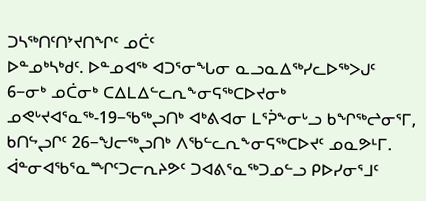ᑐᓴᖅᑎᑦᑎᔾᔪᑎᖏᑦ ᓄᑖᑦ
ᐅᓐᓄᒃᓴᒃᑯᑦ. ᐅᓐᓄᐊᖅ ᐊᑐᕐᓂᖓᓂ ᓇᓗᓇᐃᖅᓯᓚᐅᖅᐳᒍᑦ 6−ᓂᒃ ᓄᑖᓂᒃ ᑕᐃᒪᐃᓪᓚᕆᖕᓂᕋᖅᑕᐅᔪᓂᒃ ᓄᕙᒡᔪᐊᕐᓇᖅ-19−ᖃᖅᖢᑎᒃ ᐊᒃᕕᐊᓂ ᒪᕐᕉᖕᓂᒡᓗ ᑲᖏᖅᖠᓂᕐᒥ, ᑲᑎᖦᖢᒋᑦ 26−ᖑᓕᖅᖢᑎᒃ ᐱᖃᓪᓚᕆᖕᓂᕋᖅᑕᐅᔪᑦ ᓄᓇᕗᒻᒥ.
ᐋᓐᓂᐊᖃᕐᓇᙱᑦᑐᓕᕆᔨᕗᑦ ᑐᐊᕕᕐᓇᖅᑐᓄᓪᓗ ᑭᐅᓯᓂᕐᒧᑦ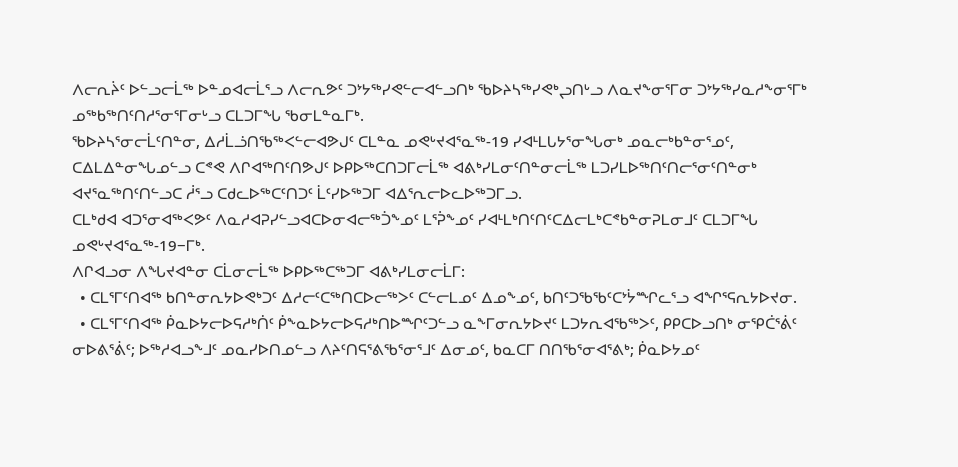ᐱᓕᕆᔩᑦ ᐅᓪᓗᓕᒫᖅ ᐅᓐᓄᐊᓕᒫᕐᓗ ᐱᓕᕆᕗᑦ ᑐᔾᔭᖅᓯᕙᓪᓕᐊᓪᓗᑎᒃ ᖃᐅᔨᓴᖅᓯᕙᒃᖢᑎᒡᓗ ᐱᓇᔪᖕᓂᕐᒥᓂ ᑐᔾᔭᖅᓯᓇᓱᖕᓂᕐᒥᒃ ᓄᖅᑲᖅᑎᑦᑎᓱᕐᓂᕐᒥᓂᒡᓗ ᑕᒪᑐᒥᖓ ᖃᓂᒪᓐᓇᒥᒃ.
ᖃᐅᔨᓴᕐᓂᓕᒫᑦᑎᓐᓂ, ᐃᓱᒫᓘᑎᖃᖅᐸᓪᓕᐊᕗᒍᑦ ᑕᒪᓐᓇ ᓄᕙᒡᔪᐊᕐᓇᖅ-19 ᓯᐊᒻᒪᒐᔭᕐᓂᖓᓂᒃ ᓄᓇᓕᒃᑲᓐᓂᕐᓄᑦ, ᑕᐃᒪᐃᓐᓂᖓᓄᓪᓗ ᑕᕝᕙ ᐱᒋᐊᖅᑎᑦᑎᕗᒍᑦ ᐅᑭᐅᖅᑕᑎᑐᒥᓕᒫᖅ ᐊᕕᒃᓯᒪᓂᑦᑎᓐᓂᓕᒫᖅ ᒪᑐᓯᒪᐅᖅᑎᑦᑎᓕᕐᓂᑦᑎᓐᓂᒃ ᐊᔪᕐᓇᖅᑎᑦᑎᓪᓗᑕ ᓲᕐᓗ ᑕᑯᓚᐅᖅᑕᑦᑎᑐᑦ ᒫᑦᓯᐅᖅᑐᒥ ᐊᐃᕐᕆᓕᐅᓚᐅᖅᑐᒥᓗ.
ᑕᒪᒃᑯᐊ ᐊᑐᕐᓂᐊᖅᐸᕗᑦ ᐱᓇᓱᐊᕈᓯᓪᓗᐊᑕᐅᓂᐊᓕᖅᑑᖕᓄᑦ ᒪᕐᕉᖕᓄᑦ ᓯᐊᒻᒪᒃᑎᑦᑎᑦᑕᐃᓕᒪᒃᑕᕝᑲᓐᓂᕈᒪᓂᒧᑦ ᑕᒪᑐᒥᖓ ᓄᕙᒡᔪᐊᕐᓇᖅ-19−ᒥᒃ.
ᐱᒋᐊᓗᓂ ᐱᖓᔪᐊᓐᓂ ᑕᒫᓂᓕᒫᖅ ᐅᑭᐅᖅᑕᖅᑐᒥ ᐊᕕᒃᓯᒪᓂᓕᒫᒥ:
  • ᑕᒪᕐᒥᑦᑎᐊᖅ ᑲᑎᓐᓂᕆᔭᐅᕙᒃᑐᑦ ᐃᓱᓕᑦᑕᖅᑎᑕᐅᓕᖅᐳᑦ ᑕᓪᓕᒪᓄᑦ ᐃᓄᖕᓄᑦ, ᑲᑎᑦᑐᖃᖃᑦᑕᔾᔮᙱᓚᕐᓗ ᐊᖏᕐᕋᕆᔭᐅᔪᓂ.
  • ᑕᒪᕐᒥᑦᑎᐊᖅ ᑮᓇᐅᔭᓕᐅᕋᓱᒃᑏᑦ ᑮᖕᓇᐅᔭᓕᐅᕋᓱᒃᑎᐅᙱᑦᑐᓪᓗ ᓇᖕᒥᓂᕆᔭᐅᔪᑦ ᒪᑐᔭᕆᐊᖃᖅᐳᑦ, ᑭᑭᑕᐅᓗᑎᒃ ᓂᕿᑖᕐᕖᑦ ᓂᐅᕕᕐᕖᑦ; ᐅᖅᓱᐊᓗᖕᒧᑦ ᓄᓇᓯᐅᑎᓄᓪᓗ ᐱᔨᑦᑎᕋᕐᕕᖃᕐᓂᕐᒧᑦ ᐃᓂᓄᑦ, ᑲᓇᑕᒥ ᑎᑎᖃᕐᓂᐊᕐᕕᒃ; ᑮᓇᐅᔭᓄᑦ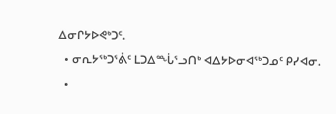ᐃᓂᒋᔭᐅᕙᒃᑐᑦ.
  • ᓂᕆᔭᖅᑐᕐᕖᑦ ᒪᑐᐃᙶᕐᓗᑎᒃ ᐊᐃᔭᐅᓂᐊᖅᑐᓄᑦ ᑭᓯᐊᓂ.
  •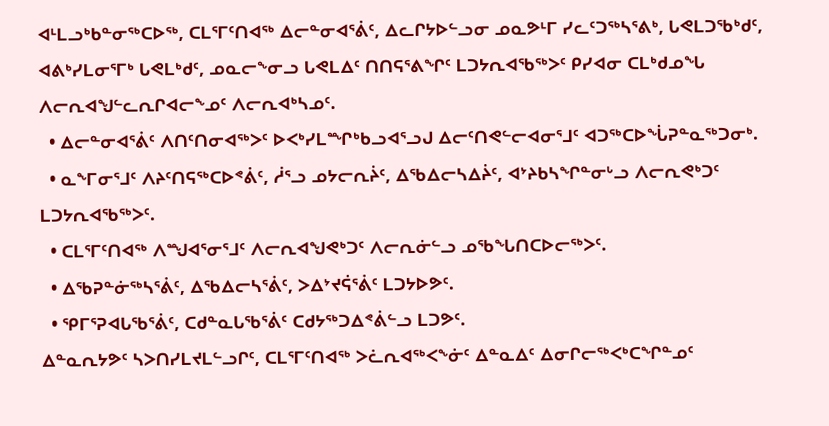ᐊᒻᒪᓗᒃᑲᓐᓂᖅᑕᐅᖅ, ᑕᒪᕐᒥᑦᑎᐊᖅ ᐃᓕᓐᓂᐊᕐᕖᑦ, ᐃᓚᒋᔭᐅᓪᓗᓂ ᓄᓇᕗᒻᒥ ᓯᓚᑦᑐᖅᓴᕐᕕᒃ, ᒐᕙᒪᑐᖃᒃᑯᑦ, ᐊᕕᒃᓯᒪᓂᕐᒥᒃ ᒐᕙᒪᒃᑯᑦ, ᓄᓇᓕᖕᓂᓗ ᒐᕙᒪᐃᑦ ᑎᑎᕋᕐᕕᖏᑦ ᒪᑐᔭᕆᐊᖃᖅᐳᑦ ᑭᓯᐊᓂ ᑕᒪᒃᑯᓄᖓ ᐱᓕᕆᐊᖑᓪᓚᕆᒋᐊᓕᖕᓄᑦ ᐱᓕᕆᐊᒃᓴᓄᑦ.
  • ᐃᓕᓐᓂᐊᕐᕖᑦ ᐱᑎᑦᑎᓂᐊᖅᐳᑦ ᐅᐸᒃᓯᒪᙱᒃᑲᓗᐊᕐᓗᒍ ᐃᓕᑦᑎᕙᓪᓕᐊᓂᕐᒧᑦ ᐊᑐᖅᑕᐅᖔᕈᓐᓇᖅᑐᓂᒃ.
  • ᓇᖕᒥᓂᕐᒧᑦ ᐱᔨᑦᑎᕋᖅᑕᐅᕝᕖᑦ, ᓲᕐᓗ ᓄᔭᓕᕆᔩᑦ, ᐃᖃᐃᓕᓴᐃᔩᑦ, ᐊᔾᔨᑲᓴᖏᓐᓂᒡᓗ ᐱᓕᕆᕙᒃᑐᑦ ᒪᑐᔭᕆᐊᖃᖅᐳᑦ.
  • ᑕᒪᕐᒥᑦᑎᐊᖅ ᐱᙳᐊᕐᓂᕐᒧᑦ ᐱᓕᕆᐊᖑᕙᒃᑐᑦ ᐱᓕᕆᓃᓪᓗ ᓄᖃᖓᑎᑕᐅᓕᖅᐳᑦ.
  • ᐃᖃᕈᓐᓃᖅᓴᕐᕖᑦ, ᐃᖃᐃᓕᓴᕐᕖᑦ, ᐳᐃᔾᔪᕌᕐᕖᑦ ᒪᑐᔭᐅᕗᑦ.
  • ᕿᒥᕐᕈᐊᒐᖃᕐᕖᑦ, ᑕᑯᓐᓇᒐᖃᕐᕖᑦ ᑕᑯᔭᖅᑐᐃᕝᕖᓪᓗ ᒪᑐᕗᑦ.
ᐃᓐᓇᕆᔭᕗᑦ ᓴᐳᑎᓯᒪᔪᒪᓪᓗᒋᑦ, ᑕᒪᕐᒥᑦᑎᐊᖅ ᐳᓛᕆᐊᖅᐸᖕᓃᑦ ᐃᓐᓇᐃᑦ ᐃᓂᒋᓕᖅᐸᒃᑕᖏᓐᓄᑦ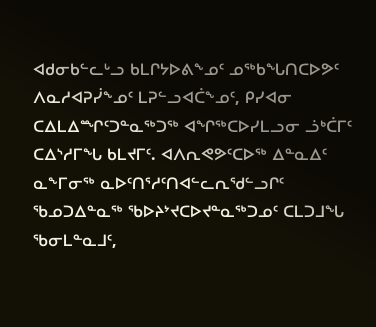ᐊᑯᓂᑲᓪᓚᒡᓗ ᑲᒪᒋᔭᐅᕕᖕᓄᑦ ᓄᖅᑲᖓᑎᑕᐅᕗᑦ ᐱᓇᓱᐊᕈᓰᖕᓄᑦ ᒪᕈᓪᓗᐊᑖᖕᓄᑦ, ᑭᓯᐊᓂ ᑕᐃᒪᐃᙱᑦᑐᓐᓇᖅᑐᖅ ᐊᖏᖅᑕᐅᓯᒪᓗᓂ ᓘᒃᑖᒥᑦ ᑕᐃᔅᓱᒥᖓ ᑲᒪᔪᒥᑦ. ᐊᐱᕆᕙᕗᑦᑕᐅᖅ ᐃᓐᓇᐃᑦ ᓇᖕᒥᓂᖅ ᓇᐅᑦᑎᕐᓱᑦᑎᐊᓪᓚᕆᖁᓪᓗᒋᑦ ᖃᓄᑐᐃᓐᓇᖅ ᖃᐅᔨᔾᔪᑕᐅᔪᓐᓇᖅᑐᓄᑦ ᑕᒪᑐᒧᖓ ᖃᓂᒪᓐᓇᒧᑦ,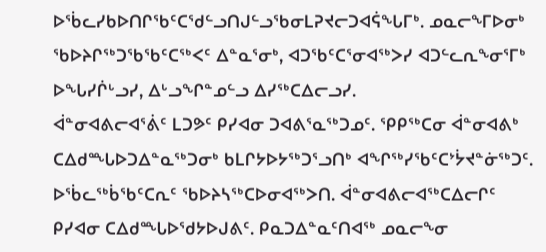ᐅᖄᓚᓯᑲᐅᑎᒋᖃᑦᑕᖁᓪᓗᑎᒍᓪᓗᖃᓂᒪᕈᔪᓕᑐᐊᕌᖓᒥᒃ. ᓄᓇᓕᖕᒥᐅᓂᒃ ᖃᐅᔨᒋᖅᑐᖃᖃᑦᑕᖅᐸᑦ ᐃᓐᓇᕐᓂᒃ, ᐊᑐᖃᑦᑕᕐᓂᐊᖅᐳᓯ ᐊᑐᓪᓚᕆᖕᓂᕐᒥᒃ ᐅᖓᓯᒌᒡᓗᓯ, ᐃᒡᓗᖏᓐᓄᓪᓗ ᐃᓯᖅᑕᐃᓕᓗᓯ.
ᐋᓐᓂᐊᕕᓕᐊᕐᕖᑦ ᒪᑐᕗᑦ ᑭᓯᐊᓂ ᑐᐊᕕᕐᓇᖅᑐᓄᑦ. ᕿᑭᖅᑕᓂ ᐋᓐᓂᐊᕕᒃ ᑕᐃᑯᙵᐅᑐᐃᓐᓇᖅᑐᓂᒃ ᑲᒪᒋᔭᐅᔭᖅᑐᕐᓗᑎᒃ ᐊᖏᖅᓯᖃᑦᑕᔾᔮᔪᓐᓃᖅᑐᑦ. ᐅᖄᓚᖅᑳᖃᑦᑕᕆᑦ ᖃᐅᔨᓴᖅᑕᐅᓂᐊᖅᐳᑎ. ᐋᓐᓂᐊᕕᓕᐊᖅᑕᐃᓕᒋᑦ ᑭᓯᐊᓂ ᑕᐃᑯᙵᐅᖁᔭᐅᒍᕕᑦ. ᑭᓇᑐᐃᓐᓇᑦᑎᐊᖅ ᓄᓇᓕᖕᓂ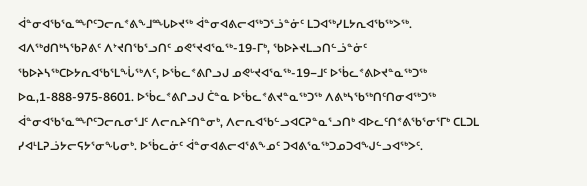ᐋᓐᓂᐊᖃᕐᓇᙱᑦᑐᓕᕆᕝᕕᖕᒧᙵᐅᔪᖅ ᐋᓐᓂᐊᕕᓕᐊᖅᑐᕐᓘᓐᓃᑦ ᒪᑐᐊᖅᓯᒪᔭᕆᐊᖃᖅᐳᖅ.
ᐊᐱᖅᑯᑎᒃᓴᖃᕈᕕᑦ ᐱᔾᔪᑎᖃᕐᓗᑎᑦ ᓄᕙᕐᔪᐊᕐᓇᖅ-19-ᒥᒃ, ᖃᐅᔨᔪᒪᓗᑎᓪᓘᓐᓃᑦ ᖃᐅᔨᓴᖅᑕᐅᔭᕆᐊᖃᕐᒪᖔᖅᐱᑦ, ᐅᖄᓚᕝᕕᒋᓗᒍ ᓄᕙᒡᔪᐊᕐᓇᖅ-19−ᒧᑦ ᐅᖄᓚᕝᕕᐅᔪᓐᓇᖅᑐᖅ ᐅᓇ,1-888-975-8601. ᐅᖄᓚᕝᕕᒋᓗᒍ ᑖᓐᓇ ᐅᖄᓚᕝᕕᔪᓐᓇᖅᑐᖅ ᐱᕕᒃᓴᖃᖅᑎᑦᑎᓂᐊᖅᑐᖅ ᐋᓐᓂᐊᖃᕐᓇᙱᑦᑐᓕᕆᓂᕐᒧᑦ ᐱᓕᕆᔨᑦᑎᓐᓂᒃ, ᐱᓕᕆᐊᖃᓪᓗᐊᑕᕈᓐᓇᕐᓗᑎᒃ ᐊᐅᓚᑦᑎᕝᕕᖃᕐᓂᕐᒥᒃ ᑕᒪᑐᒪ ᓯᐊᒻᒪᕈᓘᔭᓕᕋᔭᕐᓂᖓᓂᒃ. ᐅᖄᓚᓃᑦ ᐋᓐᓂᐊᕕᓕᐊᕐᕕᖕᓄᑦ ᑐᐊᕕᕐᓇᖅᑐᓄᑐᐊᖑᓪᓗᐊᖅᐳᑦ.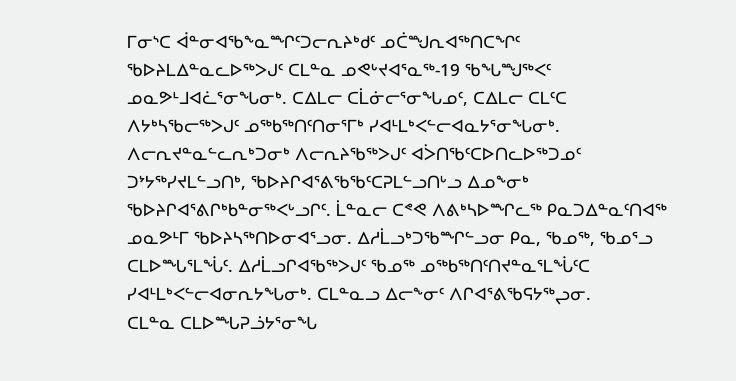ᒥᓂᔅᑕ ᐋᓐᓂᐊᖃᖕᓇᙱᑦᑐᓕᕆᔨᒃᑯᑦ ᓄᑖᙳᕆᐊᖅᑎᑕᖏᑦ
ᖃᐅᔨᒪᐃᓐᓇᓚᐅᖅᐳᒍᑦ ᑕᒪᓐᓇ ᓄᕙᒡᔪᐊᕐᓇᖅ-19 ᖃᖓᙳᖅᐸᑦ ᓄᓇᕗᒻᒧᐊᓛᕐᓂᖓᓂᒃ. ᑕᐃᒪᓕ ᑕᒫᓃᓕᕐᓂᖓᓄᑦ, ᑕᐃᒪᓕ ᑕᒪᑦᑕ ᐱᔭᒃᓴᖃᓕᖅᐳᒍᑦ ᓄᖅᑲᖅᑎᑦᑎᓂᕐᒥᒃ ᓯᐊᒻᒪᒃᐸᓪᓕᐊᓇᔭᕐᓂᖓᓂᒃ.
ᐱᓕᕆᔪᓐᓇᓪᓚᕆᒃᑐᓂᒃ ᐱᓕᕆᔨᖃᖅᐳᒍᑦ ᐊᐴᑎᖃᑦᑕᐅᑎᓚᐅᖅᑐᓄᑦ ᑐᔾᔭᖅᓯᔪᒪᓪᓗᑎᒃ, ᖃᐅᔨᒋᐊᕐᕕᖃᖃᑦᑕᕈᒪᓪᓗᑎᒡᓗ ᐃᓄᖕᓂᒃ ᖃᐅᔨᒋᐊᕐᕕᒋᒃᑲᓐᓂᖅᐸᒡᓗᒋᑦ. ᒫᓐᓇᓕ ᑕᕝᕙ ᐱᕕᒃᓴᐅᙱᓚᖅ ᑭᓇᑐᐃᓐᓇᑦᑎᐊᖅ ᓄᓇᕗᒻᒥ ᖃᐅᔨᓴᖅᑎᐅᓂᐊᕐᓗᓂ. ᐃᓱᒫᓗᒃᑐᖃᙱᓪᓗᓂ ᑭᓇ, ᖃᓄᖅ, ᖃᓄᕐᓗ ᑕᒪᐅᙵᕐᒪᖔᑦ. ᐃᓱᒫᓗᒋᐊᖃᖅᐳᒍᑦ ᖃᓄᖅ ᓄᖅᑲᖅᑎᑦᑎᔪᓐᓇᕐᒪᖔᑦᑕ ᓯᐊᒻᒪᒃᐸᓪᓕᐊᓂᕆᔭᖓᓂᒃ. ᑕᒪᓐᓇᓗ ᐃᓕᖕᓂᑦ ᐱᒋᐊᕐᕕᖃᕋᔭᖅᖢᓂ.
ᑕᒪᓐᓇ ᑕᒪᐅᙵᕈᓘᔭᕐᓂᖓ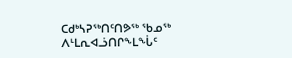ᑕᑯᒃᓴᕈᖅᑎᑦᑎᕗᖅ ᖃᓄᖅ ᐱᒻᒪᕆᐊᓘᑎᒋᖕᒪᖔᑦ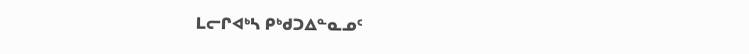ᒪᓕᒋᐊᒃᓴ ᑭᒃᑯᑐᐃᓐᓇᓄᑦ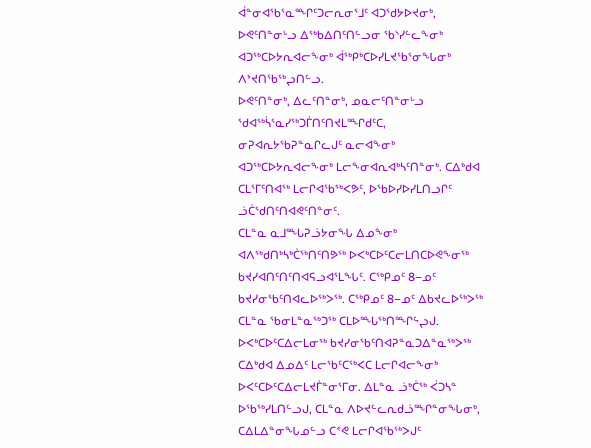ᐋᓐᓂᐊᖃᕐᓇᙱᑦᑐᓕᕆᓂᕐᒧᑦ ᐊᑐᖁᔭᐅᔪᓂᒃ, ᐅᕙᑦᑎᓐᓂᒡᓗ ᐃᖅᑲᐃᑎᑦᑎᓪᓗᓂ ᖃᔅᓯᓪᓚᖕᓂᒃ ᐊᑐᖅᑕᐅᔭᕆᐊᓕᖕᓂᒃ ᐋᖅᑭᒃᑕᐅᓯᒪᔪᖃᕐᓂᖓᓂᒃ ᐱᔾᔪᑎᖃᖅᖢᑎᓪᓗ.
ᐅᕙᑦᑎᓐᓂᒃ, ᐃᓚᑦᑎᓐᓂᒃ, ᓄᓇᓕᑦᑎᓐᓂᒡᓗ ᖁᐊᖅᓵᕐᓇᓯᖅᑐᒦᑎᑦᑎᔪᒪᙱᑯᑦᑕ, ᓂᕈᐊᕆᔭᖃᕈᓐᓇᒋᓚᒍᑦ ᓇᓕᐊᖕᓂᒃ ᐊᑐᖅᑕᐅᔭᕆᐊᓕᖕᓂᒃ ᒪᓕᖕᓂᐊᕆᐊᒃᓴᑦᑎᓐᓂᒃ. ᑕᐃᒃᑯᐊ ᑕᒪᕐᒥᑦᑎᐊᖅ ᒪᓕᒋᐊᖃᖅᐸᕗᑦ, ᐅᖃᐅᓯᐅᓯᒪᑎᓗᒋᑦ ᓘᑖᖁᑎᑦᑎᐊᕙᑦᑎᓐᓂᑦ.
ᑕᒪᓐᓇ ᓇᒧᙵᕈᓘᔭᓂᖓ ᐃᓄᖕᓂᒃ ᐊᐱᖅᑯᑎᒃᓴᒃᑖᖅᑎᑦᑎᕗᖅ ᐅᐸᒃᑕᐅᑦᑕᓕᒪᑎᑕᐅᕙᖕᓂᖅ ᑲᔪᓯᐊᑎᑦᑎᑦᑎᐊᕋᓗᐊᕐᒪᖓᑦ. ᑕᖅᑭᓄᑦ 8−ᓄᑦ ᑲᔪᓯᓂᖃᑦᑎᐊᓚᐅᖅᐳᖅ. ᑕᖅᑭᓄᑦ 8−ᓄᑦ ᐃᑲᔪᓚᐅᖅᐳᖅ ᑕᒪᓐᓇ ᖃᓂᒪᓐᓇᖅᑐᖅ ᑕᒪᐅᙵᖅᑎᙱᖦᖢᒍ.
ᐅᐸᒃᑕᐅᑦᑕᐃᓕᒪᓂᖅ ᑲᔪᓯᓂᖃᑦᑎᐊᕈᓐᓇᑐᐃᓐᓇᖅᐳᖅ ᑕᐃᒃᑯᐊ ᐃᓄᐃᑦ ᒪᓕᖃᑦᑕᖅᐸᑕ ᒪᓕᒋᐊᓕᖕᓂᒃ ᐅᐸᑦᑕᐅᑦᑕᐃᓕᒪᔪᒦᓐᓂᕐᒥᓂ. ᐃᒪᓐᓇ ᓘᒃᑖᖅ ᐹᑐᓴᓐ ᐅᖃᖅᓯᒪᑎᓪᓗᒍ, ᑕᒪᓐᓇ ᐱᐅᔪᓪᓚᕆᑯᓘᙱᓐᓂᖓᓂᒃ, ᑕᐃᒪᐃᓐᓂᖓᓄᓪᓗ ᑕᕝᕙ ᒪᓕᒋᐊᖃᖅᐳᒍᑦ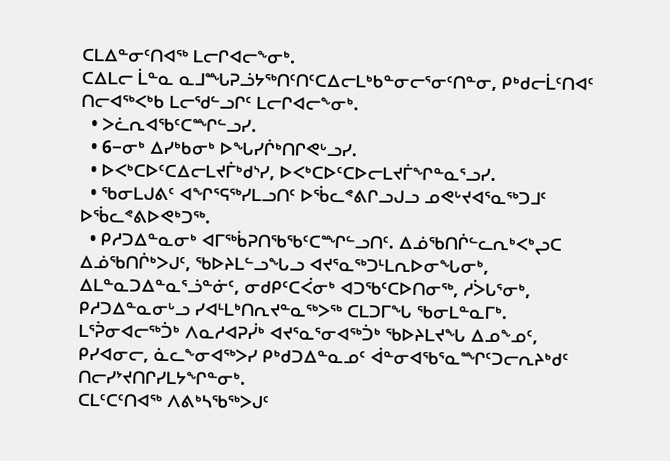ᑕᒪᐃᓐᓂᑦᑎᐊᖅ ᒪᓕᒋᐊᓕᖕᓂᒃ.
ᑕᐃᒪᓕ ᒫᓐᓇ ᓇᒧᙵᕈᓘᔭᖅᑎᑦᑎᑦᑕᐃᓕᒪᒃᑲᓐᓂᓕᕐᓂᑦᑎᓐᓂ, ᑭᒃᑯᓕᒫᑦᑎᐊᑦ ᑎᓕᐊᖅᐸᒃᑲ ᒪᓕᖁᓪᓗᒋᑦ ᒪᓕᒋᐊᓕᖕᓂᒃ.
  • ᐳᓛᕆᐊᖃᑦᑕᙱᓪᓗᓯ.
  • 6−ᓂᒃ ᐃᓯᒃᑲᓂᒃ ᐅᖓᓯᒌᒃᑎᒋᕙᒡᓗᓯ.
  • ᐅᐸᒃᑕᐅᑦᑕᐃᓕᒪᔪᒦᒃᑯᔅᓯ, ᐅᐸᒃᑕᐅᑦᑕᐅᓕᒪᔪᒦᖏᓐᓇᕐᓗᓯ.
  • ᖃᓂᒪᒍᕕᑦ ᐊᖏᕐᕋᖅᓯᒪᓗᑎᑦ ᐅᖄᓚᕝᕕᒋᓗᒍᓗ ᓄᕙᒡᔪᐊᕐᓇᖅᑐᒧᑦ ᐅᖄᓚᕝᕕᐅᕙᒃᑐᖅ.
  • ᑭᓱᑐᐃᓐᓇᓂᒃ ᐊᒥᖅᑳᕈᑎᖃᖃᑦᑕᙱᓪᓗᑎᑦ. ᐃᓅᖃᑎᒌᓪᓚᕆᒃᐸᒃᖢᑕ ᐃᓅᖃᑎᒌᒃᐳᒍᑦ, ᖃᐅᔨᒪᓪᓗᖓᓗ ᐊᔪᕐᓇᖅᑐᒻᒪᕆᐅᓂᖓᓂᒃ, ᐃᒪᓐᓇᑐᐃᓐᓇᕐᓘᓐᓃᑦ, ᓂᑯᑭᑦᑕᐹᓂᒃ ᐊᑐᖃᑦᑕᐅᑎᓂᖅ, ᓱᐴᒐᕐᓂᒃ, ᑭᓱᑐᐃᓐᓇᓂᒡᓗ ᓯᐊᒻᒪᒃᑎᕆᔪᓐᓇᖅᐳᖅ ᑕᒪᑐᒥᖓ ᖃᓂᒪᓐᓇᒥᒃ.
ᒪᕐᕉᓂᐊᓕᖅᑑᒃ ᐱᓇᓱᐊᕈᓰᒃ ᐊᔪᕐᓇᕐᓂᐊᖅᑑᒃ ᖃᐅᔨᒪᔪᖓ ᐃᓄᖕᓄᑦ, ᑭᓯᐊᓂᓕ, ᓈᓚᖕᓂᐊᖅᐳᓯ ᑭᒃᑯᑐᐃᓐᓇᓄᑦ ᐋᓐᓂᐊᖃᕐᓇᙱᑦᑐᓕᕆᔨᒃᑯᑦ ᑎᓕᓯᔾᔪᑎᒋᓯᒪᔭᖏᓐᓂᒃ.
ᑕᒪᑦᑕᑦᑎᐊᖅ ᐱᕕᒃᓴᖃᖅᐳᒍᑦ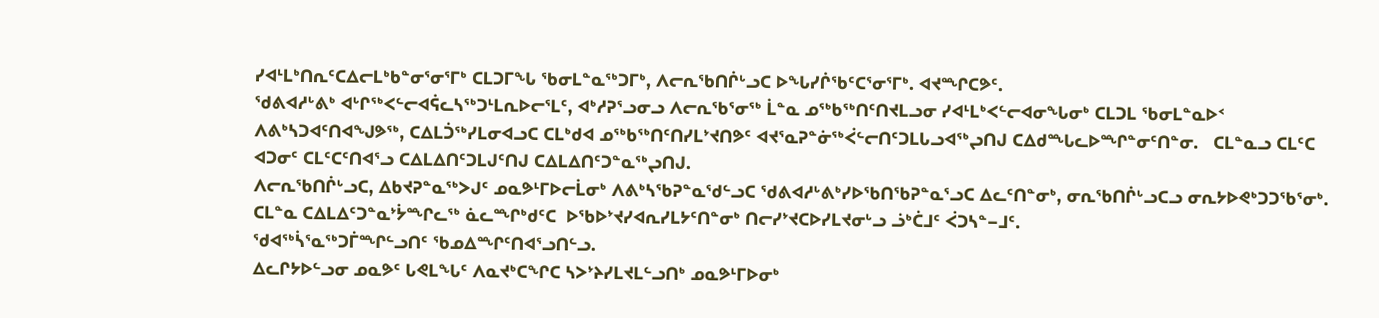ᓯᐊᒻᒪᒃᑎᕆᑦᑕᐃᓕᒪᒃᑲᓐᓂᕐᓂᕐᒥᒃ ᑕᒪᑐᒥᖓ ᖃᓂᒪᓐᓇᖅᑐᒥᒃ, ᐱᓕᕆᖃᑎᒌᒡᓗᑕ ᐅᖓᓯᒌᖃᑦᑕᕐᓂᕐᒥᒃ. ᐊᔪᙱᑕᕗᑦ.
ᖁᕕᐊᓱᒡᕕᒃ ᐊᒡᒋᖅᐸᓪᓕᐊᕌᓚᓴᖅᑐᒻᒪᕆᐅᓕᕐᒪᑦ, ᐊᒃᓱᕈᕐᓗᓂᓗ ᐱᓕᕆᖃᕐᓂᖅ ᒫᓐᓇ ᓄᖅᑲᖅᑎᑦᑎᔪᒪᓗᓂ ᓯᐊᒻᒪᒃᐸᓪᓕᐊᓂᖓᓂᒃ ᑕᒪᑐᒪ ᖃᓂᒪᓐᓇᐅᑉ ᐱᕕᒃᓴᑐᐊᑦᑎᐊᖑᕗᖅ, ᑕᐃᒪᑑᖅᓯᒪᓂᐊᓗᑕ ᑕᒪᒃᑯᐊ ᓄᖅᑲᖅᑎᑦᑎᓯᒪᔾᔪᑎᕗᑦ ᐊᔪᕐᓇᕈᓐᓃᖅᐹᓪᓕᑎᑦᑐᒪᒐᓗᐊᖅᖢᑎᒍ ᑕᐃᑯᙵᓚᐅᙱᓐᓂᑦᑎᓐᓂ.   ᑕᒪᓐᓇᓗ ᑕᒪᑦᑕ ᐊᑐᓂᑦ ᑕᒪᑦᑕᑦᑎᐊᕐᓗ ᑕᐃᒪᐃᑎᑦᑐᒪᒍᑦᑎᒍ ᑕᐃᒪᐃᑎᑦᑐᓐᓇᖅᖢᑎᒍ.
ᐱᓕᕆᖃᑎᒌᒡᓗᑕ, ᐃᑲᔪᕈᓐᓇᖅᐳᒍᑦ ᓄᓇᕗᒻᒥᐅᓕᒫᓂᒃ ᐱᕕᒃᓴᖃᕈᓐᓇᖁᓪᓗᑕ ᖁᕕᐊᓱᒡᕕᒃᓯᐅᖃᑎᖃᕈᓐᓇᕐᓗᑕ ᐃᓚᑦᑎᓐᓂᒃ, ᓂᕆᖃᑎᒌᒡᓗᑕᓗ ᓂᕆᔭᐅᕙᒃᑐᑐᖃᕐᓂᒃ.
ᑕᒪᓐᓇ ᑕᐃᒪᐃᑦᑐᓐᓇᔾᔮᙱᓚᖅ ᓈᓚᙱᒃᑯᑦᑕ  ᐅᖃᐅᔾᔪᓯᐊᕆᓯᒪᔭᑦᑎᓐᓂᒃ ᑎᓕᓯᔾᔪᑕᐅᓯᒪᔪᓂᒡᓗ ᓘᒃᑖᒧᑦ ᐹᑐᓴᓐ−ᒧᑦ.
ᖁᐊᖅᓵᕐᓇᖅᑐᒦᙱᓪᓗᑎᑦ ᖃᓄᐃᙱᑦᑎᐊᕐᓗᑎᓪᓗ.
ᐃᓚᒋᔭᐅᓪᓗᓂ ᓄᓇᕗᑦ ᒐᕙᒪᖓᑦ ᐱᓇᔪᒃᑕᖏᑕ ᓴᐳᔾᔨᓯᒪᔪᒪᓪᓗᑎᒃ ᓄᓇᕗᒻᒥᐅᓂᒃ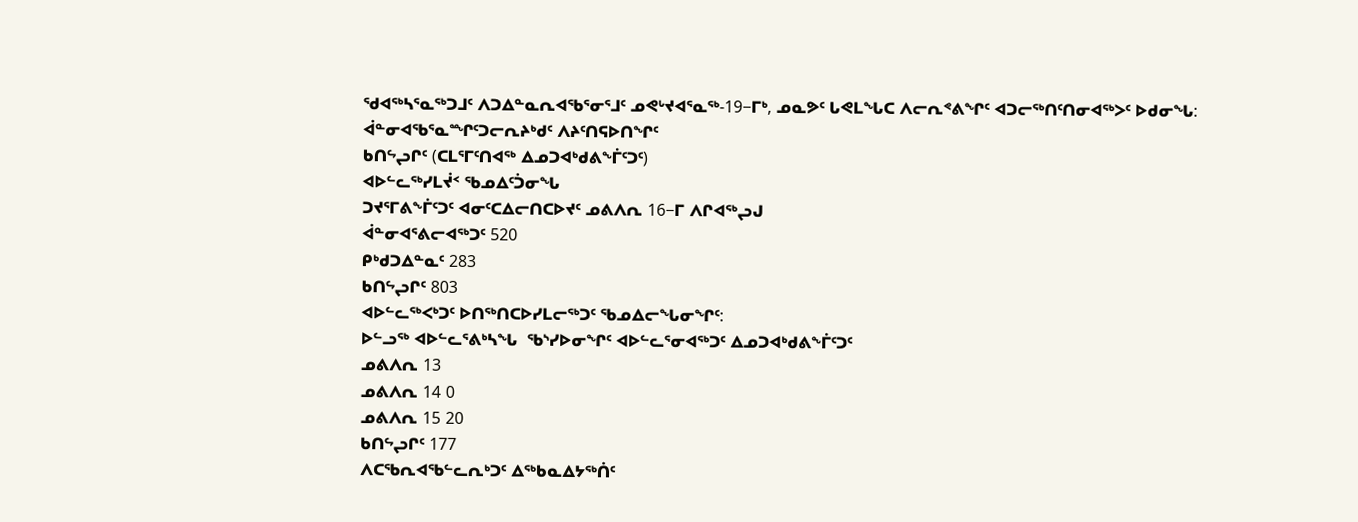ᖁᐊᖅᓴᕐᓇᖅᑐᒧᑦ ᐱᑐᐃᓐᓇᕆᐊᖃᕐᓂᕐᒧᑦ ᓄᕙᒡᔪᐊᕐᓇᖅ-19−ᒥᒃ, ᓄᓇᕗᑦ ᒐᕙᒪᖓᑕ ᐱᓕᕆᕝᕕᖏᑦ ᐊᑐᓕᖅᑎᑦᑎᓂᐊᖅᐳᑦ ᐅᑯᓂᖓ:
ᐋᓐᓂᐊᖃᕐᓇᙱᑦᑐᓕᕆᔨᒃᑯᑦ ᐱᔨᑦᑎᕋᐅᑎᖏᑦ
ᑲᑎᖦᖢᒋᑦ (ᑕᒪᕐᒥᑦᑎᐊᖅ ᐃᓄᑐᐊᒃᑯᕕᖕᒦᑦᑐᑦ)
ᐊᐅᓪᓚᖅᓯᒪᔫᑉ ᖃᓄᐃᑦᑑᓂᖓ
ᑐᔪᕐᒥᕕᖕᒦᑦᑐᑦ ᐊᓂᑦᑕᐃᓕᑎᑕᐅᔪᑦ ᓄᕕᐱᕆ 16−ᒥ ᐱᒋᐊᖅᖢᒍ
ᐋᓐᓂᐊᕐᕕᓕᐊᖅᑐᑦ 520
ᑭᒃᑯᑐᐃᓐᓇᑦ 283
ᑲᑎᖦᖢᒋᑦ 803
ᐊᐅᓪᓚᖅᐸᒃᑐᑦ ᐅᑎᖅᑎᑕᐅᓯᒪᓕᖅᑐᑦ ᖃᓄᐃᓕᖓᓂᖏᑦ:
ᐅᓪᓗᖅ ᐊᐅᓪᓚᕐᕕᒃᓴᖓ  ᖃᔅᓯᐅᓂᖏᑦ ᐊᐅᓪᓚᕐᓂᐊᖅᑐᑦ ᐃᓄᑐᐊᒃᑯᕕᖕᒦᑦᑐᑦ
ᓄᕕᐱᕆ 13
ᓄᕕᐱᕆ 14 0
ᓄᕕᐱᕆ 15 20
ᑲᑎᖦᖢᒋᑦ 177
ᐱᑕᖃᕆᐊᖃᓪᓚᕆᒃᑐᑦ ᐃᖅᑲᓇᐃᔭᖅᑏᑦ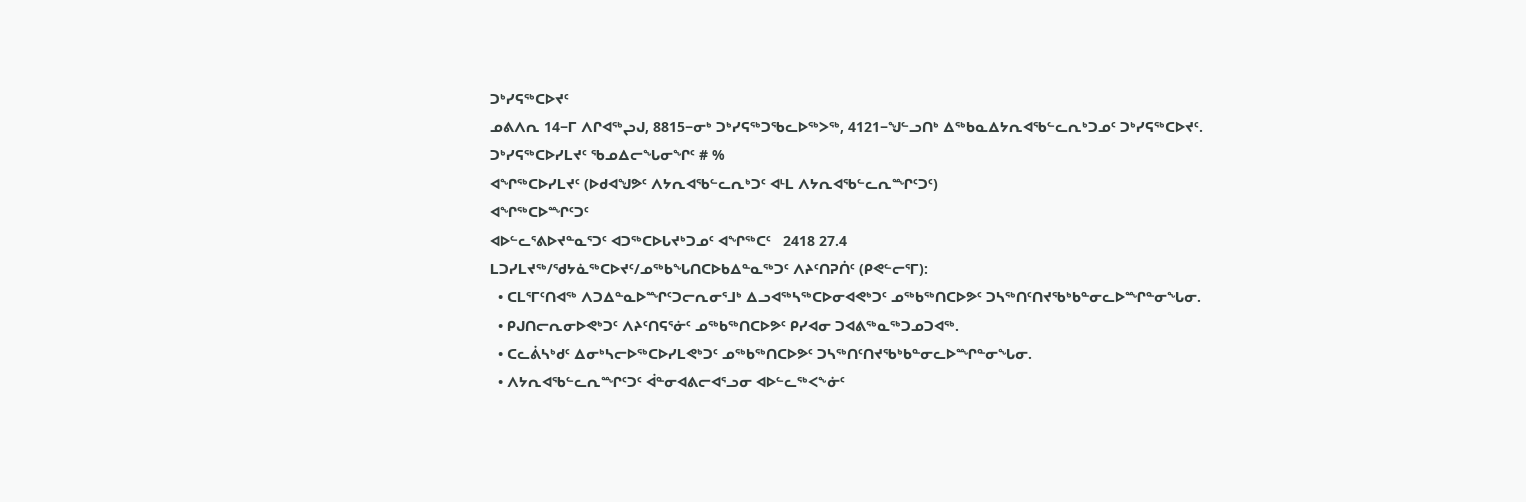ᑐᒃᓯᕋᖅᑕᐅᔪᑦ
ᓄᕕᐱᕆ 14−ᒥ ᐱᒋᐊᖅᖢᒍ, 8815−ᓂᒃ ᑐᒃᓯᕋᖅᑐᖃᓚᐅᖅᐳᖅ, 4121−ᖑᓪᓗᑎᒃ ᐃᖅᑲᓇᐃᔭᕆᐊᖃᓪᓚᕆᒃᑐᓄᑦ ᑐᒃᓯᕋᖅᑕᐅᔪᑦ.
ᑐᒃᓯᕋᖅᑕᐅᓯᒪᔪᑦ ᖃᓄᐃᓕᖓᓂᖏᑦ # %
ᐊᖏᖅᑕᐅᓯᒪᔪᑦ (ᐅᑯᐊᖑᕗᑦ ᐱᔭᕆᐊᖃᓪᓚᕆᒃᑐᑦ ᐊᒻᒪ ᐱᔭᕆᐊᖃᓪᓚᕆᙱᑦᑐᑦ)
ᐊᖏᖅᑕᐅᙱᑦᑐᑦ
ᐊᐅᓪᓚᕐᕕᐅᔪᓐᓇᕐᑐᑦ ᐊᑐᖅᑕᐅᒐᔪᒃᑐᓄᑦ ᐊᖏᖅᑕᑦ   2418 27.4
ᒪᑐᓯᒪᔪᖅ/ᖁᔭᓈᖅᑕᐅᔪᑦ/ᓄᖅᑲᖓᑎᑕᐅᑲᐃᓐᓇᖅᑐᑦ ᐱᔨᑦᑎᕈᑏᑦ (ᑭᕙᓪᓕᕐᒥ):
  • ᑕᒪᕐᒥᑦᑎᐊᖅ ᐱᑐᐃᓐᓇᐅᙱᑦᑐᓕᕆᓂᕐᒧᒃ ᐃᓗᐊᖅᓴᖅᑕᐅᓂᐊᕙᒃᑐᑦ ᓄᖅᑲᖅᑎᑕᐅᕗᑦ ᑐᓴᖅᑎᑦᑎᔪᖃᒃᑲᓐᓂᓚᐅᙱᓐᓂᖓᓂ.
  • ᑭᒍᑎᓕᕆᓂᐅᕙᒃᑐᑦ ᐱᔨᑦᑎᕋᕐᓃᑦ ᓄᖅᑲᖅᑎᑕᐅᕗᑦ ᑭᓯᐊᓂ ᑐᐊᕕᖅᓇᖅᑐᓄᑐᐊᖅ.
  • ᑕᓚᕖᓴᒃᑯᑦ ᐃᓂᒃᓴᓕᐅᖅᑕᐅᓯᒪᕙᒃᑐᑦ ᓄᖅᑲᖅᑎᑕᐅᕗᑦ ᑐᓴᖅᑎᑦᑎᔪᖃᒃᑲᓐᓂᓚᐅᙱᓐᓂᖓᓂ.
  • ᐱᔭᕆᐊᖃᓪᓚᕆᙱᑦᑐᑦ ᐋᓐᓂᐊᕕᓕᐊᕐᓗᓂ ᐊᐅᓪᓚᖅᐸᖕᓃᑦ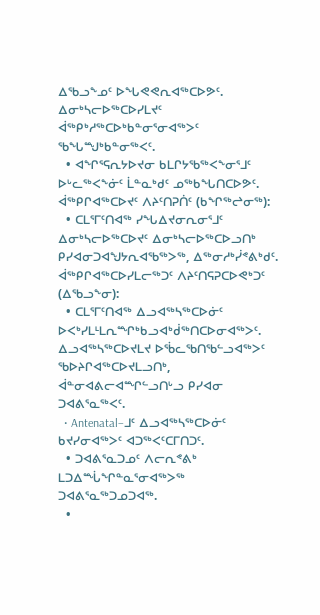ᐃᖃᓗᖕᓄᑦ ᐅᖓᕙᕙᕆᐊᖅᑕᐅᕗᑦ. ᐃᓂᒃᓴᓕᐅᖅᑕᐅᓯᒪᔪᑦ ᐋᖅᑭᒃᓱᖅᑕᐅᒃᑲᓐᓂᕐᓂᐊᖅᐳᑦ ᖃᖓᙳᒃᑲᓐᓂᖅᐸᑦ.
  • ᐊᖏᕐᕋᕆᔭᐅᔪᓂ ᑲᒪᒋᔭᖃᖅᐸᖕᓂᕐᒧᑦ ᐅᒡᓚᖅᐸᖕᓃᑦ ᒫᓐᓇᒃᑯᑦ ᓄᖅᑲᖓᑎᑕᐅᕗᑦ.
ᐋᖅᑭᒋᐊᖅᑕᐅᔪᑦ ᐱᔨᑦᑎᕈᑏᑦ (ᑲᖏᖅᖠᓂᖅ):
  • ᑕᒪᕐᒥᑦᑎᐊᖅ ᓯᖓᐃᔪᓂᕆᓂᕐᒧᑦ ᐃᓂᒃᓴᓕᐅᖅᑕᐅᔪᑦ ᐃᓂᒃᓴᓕᐅᖅᑕᐅᓗᑎᒃ ᑭᓯᐊᓂᑐᐊᖑᔭᕆᐊᖃᖅᐳᖅ, ᐃᖅᓂᓱᒃᓰᕝᕕᒃᑯᑦ.
ᐋᖅᑭᒋᐊᖅᑕᐅᓯᒪᓕᖅᑐᑦ ᐱᔨᑦᑎᕋᕈᑕᐅᕙᒃᑐᑦ (ᐃᖃᓗᖕᓂ):
  • ᑕᒪᕐᒥᑦᑎᐊᖅ ᐃᓗᐊᖅᓴᖅᑕᐅᓃᑦ ᐅᐸᒃᓯᒪᒻᒪᕆᙱᒃᑲᓗᐊᒃᑰᖅᑎᑕᐅᓂᐊᖅᐳᑦ. ᐃᓗᐊᖅᓴᖅᑕᐅᔪᒪᔪ ᐅᖄᓚᖃᑎᖃᓪᓗᐊᖅᐳᑦ ᖃᐅᔨᒋᐊᖅᑕᐅᔪᒪᓗᑎᒃ, ᐋᓐᓂᐊᕕᓕᐊᙱᓪᓗᑎᒡᓗ ᑭᓯᐊᓂ ᑐᐊᕕᕐᓇᖅᐸᑦ.
  • Antenatal−ᒧᑦ ᐃᓗᐊᖅᓴᖅᑕᐅᓃᑦ ᑲᔪᓯᓂᐊᖅᐳᑦ ᐊᑐᖅᐸᑦᑕᒥᑎᑐᑦ.
  • ᑐᐊᕕᕐᓇᑐᓄᑦ ᐱᓕᕆᕝᕕᒃ ᒪᑐᐃᙶᖏᓐᓇᕐᓂᐊᖅᐳᖅ ᑐᐊᕕᕐᓇᖅᑐᓄᑐᐊᖅ.
  •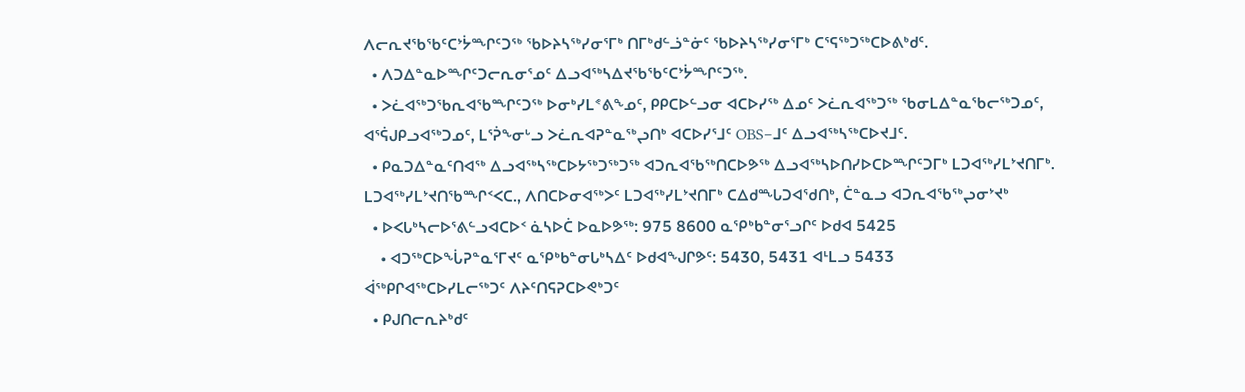ᐱᓕᕆᔪᖃᖃᑦᑕᔾᔮᙱᑦᑐᖅ ᖃᐅᔨᓴᖅᓯᓂᕐᒥᒃ ᑎᒥᒃᑯᓪᓘᓐᓃᑦ ᖃᐅᔨᓴᖅᓯᓂᕐᒥᒃ ᑕᕐᕋᖅᑐᖅᑕᐅᕕᒃᑯᑦ.
  • ᐱᑐᐃᓐᓇᐅᙱᑦᑐᓕᕆᓂᕐᓄᑦ ᐃᓗᐊᖅᓴᐃᔪᖃᖃᑦᑕᔾᔮᙱᑦᑐᖅ.
  • ᐳᓛᐊᖅᑐᖃᕆᐊᖃᙱᑦᑐᖅ ᐅᓂᒃᓯᒪᕝᕕᖕᓄᑦ, ᑭᑭᑕᐅᓪᓗᓂ ᐊᑕᐅᓯᖅ ᐃᓄᑦ ᐳᓛᕆᐊᖅᑐᖅ ᖃᓂᒪᐃᓐᓇᖃᓕᖅᑐᓄᑦ, ᐊᕐᕌᒍᑭᓗᐊᖅᑐᓄᑦ, ᒪᕐᕉᖕᓂᒡᓗ ᐳᓛᕆᐊᕈᓐᓇᖅᖢᑎᒃ ᐊᑕᐅᓯᕐᒧᑦ OBS−ᒧᑦ ᐃᓗᐊᖅᓴᖅᑕᐅᔪᒧᑦ.
  • ᑭᓇᑐᐃᓐᓇᑦᑎᐊᖅ ᐃᓗᐊᖅᓴᖅᑕᐅᔭᖅᑐᖅᑐᖅ ᐊᑐᕆᐊᖃᖅᑎᑕᐅᕗᖅ ᐃᓗᐊᖅᓴᐅᑎᓯᐅᑕᐅᙱᑦᑐᒥᒃ ᒪᑐᐊᖅᓯᒪᔾᔪᑎᒥᒃ. ᒪᑐᐊᖅᓯᒪᔾᔪᑎᖃᙱᑉᐸᑕ., ᐱᑎᑕᐅᓂᐊᖅᐳᑦ ᒪᑐᐊᖅᓯᒪᔾᔪᑎᒥᒃ ᑕᐃᑯᙵᑐᐊᖁᑎᒃ, ᑖᓐᓇᓗ ᐊᑐᕆᐊᖃᖅᖢᓂᔾᔪᒃ
  • ᐅᐸᒐᒃᓴᓕᐅᕐᕕᓪᓗᐊᑕᐅᑉ ᓈᓴᐅᑖ ᐅᓇᐅᕗᖅ: 975 8600 ᓇᕿᒃᑲᓐᓂᕐᓗᒋᑦ ᐅᑯᐊ 5425
    • ᐊᑐᖅᑕᐅᖔᕈᓐᓇᕐᒥᔪᑦ ᓇᕿᒃᑲᓐᓂᒐᒃᓴᐃᑦ ᐅᑯᐊᖑᒋᕗᑦ: 5430, 5431 ᐊᒻᒪᓗ 5433
ᐋᖅᑭᒋᐊᖅᑕᐅᓯᒪᓕᖅᑐᑦ ᐱᔨᑦᑎᕋᕈᑕᐅᕙᒃᑐᑦ
  • ᑭᒍᑎᓕᕆᔨᒃᑯᑦ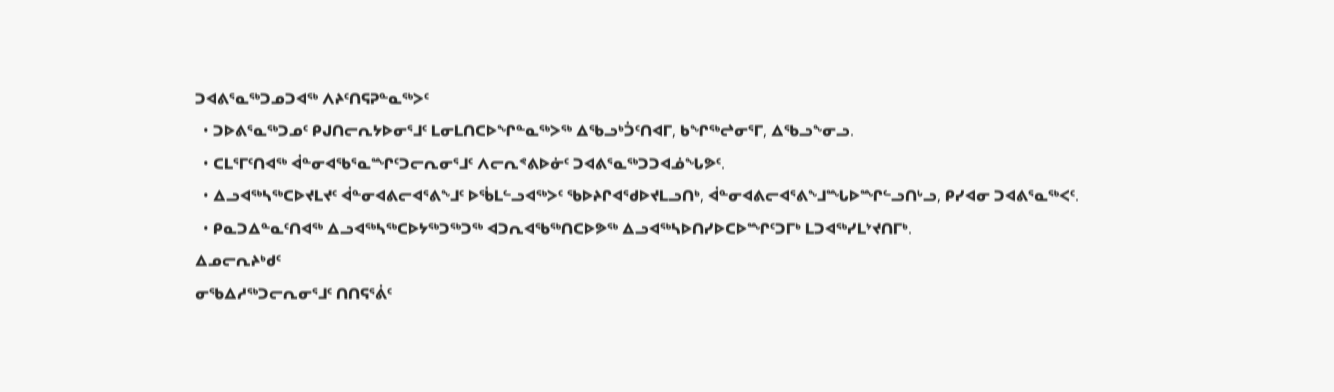ᑐᐊᕕᕐᓇᖅᑐᓄᑐᐊᖅ ᐱᔨᑦᑎᕋᕈᓐᓇᖅᐳᑦ
  • ᑐᐅᕕᕐᓇᖅᑐᓄᑦ ᑭᒍᑎᓕᕆᔭᐅᓂᕐᒧᑦ ᒪᓂᒪᑎᑕᐅᖏᓐᓇᖅᐳᖅ ᐃᖃᓗᒃᑑᑦᑎᐊᒥ, ᑲᖏᖅᖠᓂᕐᒥ, ᐃᖃᓗᖕᓂᓗ.
  • ᑕᒪᕐᒥᑦᑎᐊᖅ ᐋᓐᓂᐊᖃᕐᓇᙱᑦᑐᓕᕆᓂᕐᒧᑦ ᐱᓕᕆᕝᕕᐅᓃᑦ ᑐᐊᕕᕐᓇᖅᑐᑐᐊᓅᖓᕗᑦ.
  • ᐃᓗᐊᖅᓴᖅᑕᐅᔪᒪᔪᑦ ᐋᓐᓂᐊᕕᓕᐊᕐᕕᖕᒧᑦ ᐅᖄᒪᓪᓗᐊᖅᐳᑦ ᖃᐅᔨᒋᐊᕐᑯᐅᔪᒪᓗᑎᒃ, ᐋᓐᓂᐊᕕᓕᐊᕐᕕᖕᒧᙵᐅᙱᓪᓗᑎᒡᓗ, ᑭᓯᐊᓂ ᑐᐊᕕᕐᓇᖅᐸᑦ.
  • ᑭᓇᑐᐃᓐᓇᑦᑎᐊᖅ ᐃᓗᐊᖅᓴᖅᑕᐅᔭᖅᑐᖅᑐᖅ ᐊᑐᕆᐊᖃᖅᑎᑕᐅᕗᖅ ᐃᓗᐊᖅᓴᐅᑎᓯᐅᑕᐅᙱᑦᑐᒥᒃ ᒪᑐᐊᖅᓯᒪᔾᔪᑎᒥᒃ.
ᐃᓄᓕᕆᔨᒃᑯᑦ
ᓂᖃᐃᓱᖅᑐᓕᕆᓂᕐᒧᑦ ᑎᑎᕋᕐᕖᑦ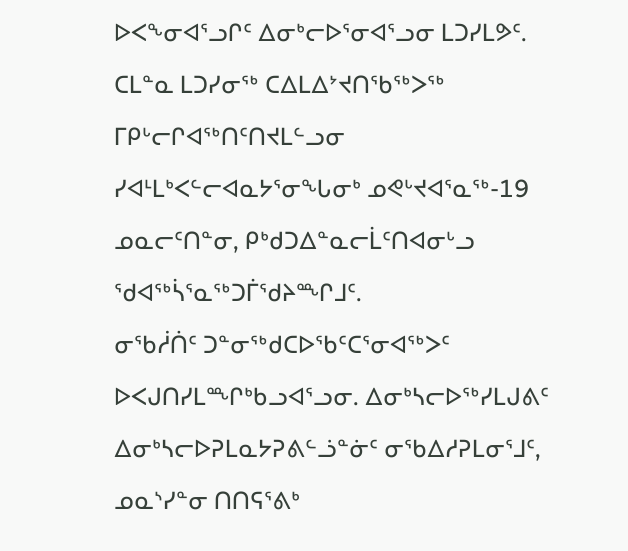ᐅᐸᖕᓂᐊᕐᓗᒋᑦ ᐃᓂᒃᓕᐅᕐᓂᐊᕐᓗᓂ ᒪᑐᓯᒪᕗᑦ. ᑕᒪᓐᓇ ᒪᑐᓯᓂᖅ ᑕᐃᒪᐃᔾᔪᑎᖃᖅᐳᖅ ᒥᑭᒡᓕᒋᐊᖅᑎᑦᑎᔪᒪᓪᓗᓂ ᓯᐊᒻᒪᒃᐸᓪᓕᐊᓇᔭᕐᓂᖓᓂᒃ ᓄᕙᒡᔪᐊᕐᓇᖅ-19 ᓄᓇᓕᑦᑎᓐᓂ, ᑭᒃᑯᑐᐃᓐᓇᓕᒫᑦᑎᐊᓂᒡᓗ ᖁᐊᖅᓵᕐᓇᖅᑐᒦᖁᔨᙱᒧᑦ.
ᓂᖃᓲᑏᑦ ᑐᓐᓂᖅᑯᑕᐅᖃᑦᑕᕐᓂᐊᖅᐳᑦ ᐅᐸᒍᑎᓯᒪᙱᒃᑲᓗᐊᕐᓗᓂ. ᐃᓂᒃᓴᓕᐅᖅᓯᒪᒍᕕᑦ ᐃᓂᒃᓴᓕᐅᕈᒪᓇᔭᕈᕕᓪᓘᓐᓃᑦ ᓂᖃᐃᓱᕈᒪᓂᕐᒧᑦ, ᓄᓇᔅᓯᓐᓂ ᑎᑎᕋᕐᕕᒃ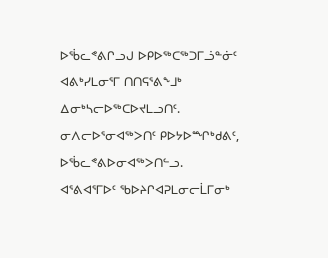ᐅᖄᓚᕝᕕᒋᓗᒍ ᐅᑭᐅᖅᑕᖅᑐᒥᓘᓐᓃᑦ ᐊᕕᒃᓯᒪᓂᕐᒥ ᑎᑎᕋᕐᕕᖕᒧᒃ ᐃᓂᒃᓴᓕᐅᖅᑕᐅᔪᒪᓗᑎᑦ. ᓂᐱᓕᐅᕐᓂᐊᖅᐳᑎᑦ ᑭᐅᔭᐅᙱᒃᑯᕕᑦ, ᐅᖄᓚᕝᕕᐅᓂᐊᖅᐳᑎᓪᓗ.
ᐊᕐᕕᐊᕐᒥᐅᑦ ᖃᐅᔨᒋᐊᕈᒪᓂᓕᒫᒥᓂᒃ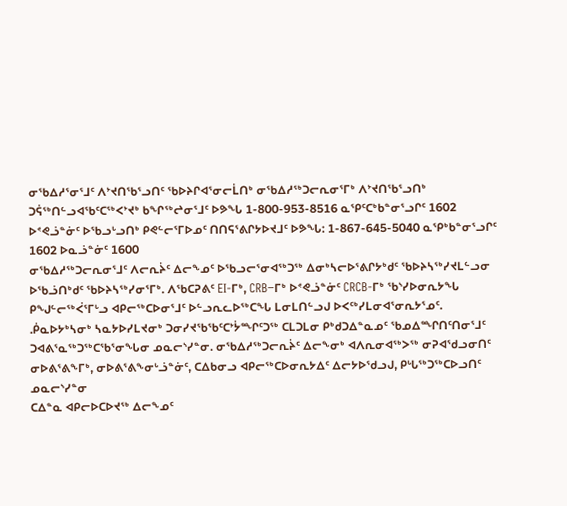ᓂᖃᐃᓱᕐᓂᕐᒧᑦ ᐱᔾᔪᑎᖃᕐᓗᑎᑦ ᖃᐅᔨᒋᐊᕐᓂᓕᒫᑎᒃ ᓂᖃᐃᓱᖅᑐᓕᕆᓂᕐᒥᒃ ᐱᔾᔪᑎᖃᕐᓗᑎᒃ ᑐᕌᖅᑎᓪᓗᐊᖃᑦᑕᖅᐸᔾᔪᒃ ᑲᖏᖅᖠᓂᕐᒧᑦ ᐅᕗᖓ 1-800-953-8516 ᓇᕿᑦᑕᒃᑲᓐᓂᕐᓗᒋᑦ 1602 ᐅᕝᕙᓘᓐᓃᑦ ᐅᖃᓗᒡᓗᑎᒃ ᑭᕙᓪᓕᕐᒥᐅᓄᑦ ᑎᑎᕋᕐᕕᒋᔭᐅᔪᒧᑦ ᐅᕗᖓ: 1-867-645-5040 ᓇᕿᒃᑲᓐᓂᕐᓗᒋᑦ 1602 ᐅᓇᓘᓐᓃᑦ 1600
ᓂᖃᐃᓱᖅᑐᓕᕆᓂᕐᒧᑦ ᐱᓕᕆᔩᑦ ᐃᓕᖕᓄᑦ ᐅᖃᓗᓕᕐᓂᐊᖅᑐᖅ ᐃᓂᒃᓴᓕᐅᕐᕕᒋᔭᒃᑯᑦ ᖃᐅᔨᓴᖅᓯᔪᒪᓪᓗᓂ ᐅᖃᓘᑎᒃᑯᑦ ᖃᐅᔨᓴᖅᓯᓂᕐᒥᒃ. ᐱᖃᑕᕈᕕᑦ EI-ᒥᒃ, CRB−ᒥᒃ ᐅᕝᕙᓘᓐᓃᑦ CRCB-ᒥᒃ ᖃᔅᓯᐅᓂᕆᔭᖓ ᑭᖑᓪᓕᖅᐹᕐᒥᒡᓗ ᐊᑭᓕᖅᑕᐅᓂᕐᒧᑦ ᐅᓪᓗᕆᓚᐅᖅᑕᖓ ᒪᓂᒪᑎᓪᓗᒍ ᐅᐸᑦᒃᓯᒪᓂᐊᕐᓂᕆᔭᕐᓄᑦ.
.ᑮᓇᐅᔭᒃᓴᓂᒃ ᓴᓇᔭᐅᓯᒪᔪᓂᒃ ᑐᓂᓯᔪᖃᖃᑦᑕᔾᔮᙱᑦᑐᖅ ᑕᒪᑐᒪᓂ ᑭᒃᑯᑐᐃᓐᓇᓄᑦ ᖃᓄᐃᙱᑎᑦᑎᓂᕐᒧᑦ ᑐᐊᕕᕐᓇᖅᑐᖅᑕᖃᕐᓂᖓᓂ ᓄᓇᓕᔅᓯᓐᓂ. ᓂᖃᐃᓱᖅᑐᓕᕆᔩᑦ ᐃᓕᖕᓂᒃ ᐊᐱᕆᓂᐊᖅᐳᖅ ᓂᕈᐊᖁᓗᓂᑎᑦ ᓂᐅᕕᕐᕕᖕᒥᒃ, ᓂᐅᕕᕐᕕᖕᓂᒡᓘᓐᓃᑦ, ᑕᐃᑲᓂᓗ ᐊᑭᓕᖅᑕᐅᓂᕆᔭᐃᑦ ᐃᓕᔭᐅᖁᓗᒍ, ᑭᒡᒐᖅᑐᖅᑕᐅᓗᑎᑦ ᓄᓇᓕᔅᓯᓐᓂ
ᑕᐃᓐᓇ ᐊᑭᓕᐅᑕᐅᔪᖅ ᐃᓕᖕᓄᑦ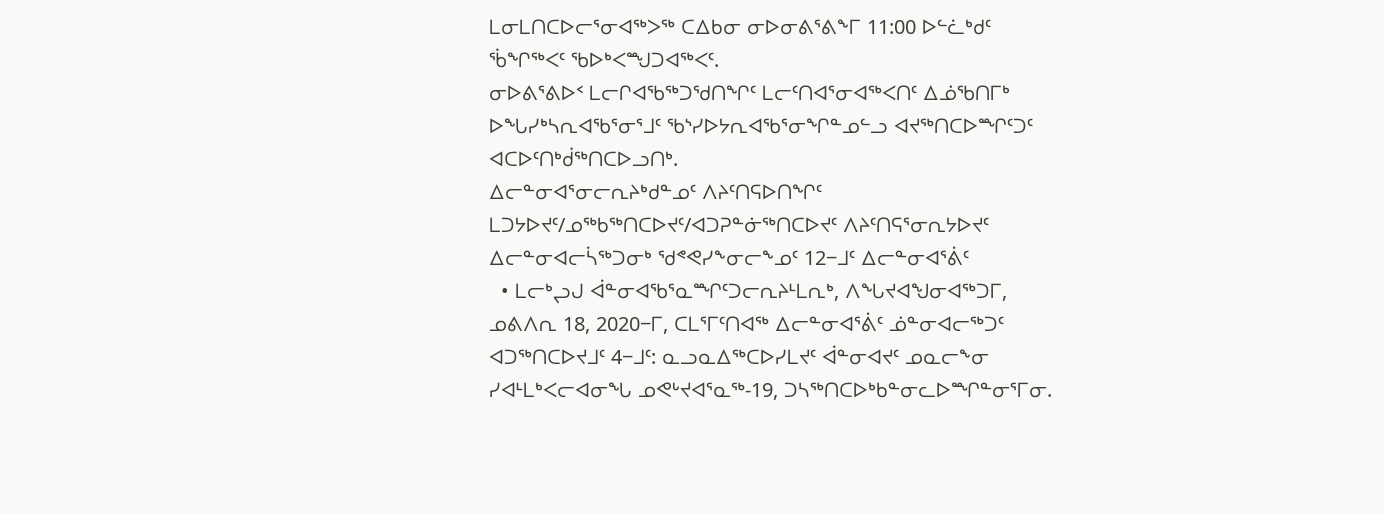ᒪᓂᒪᑎᑕᐅᓕᕐᓂᐊᖅᐳᖅ ᑕᐃᑲᓂ ᓂᐅᓂᕕᕐᕕᖕᒥ 11:00 ᐅᓪᓛᒃᑯᑦ ᖄᖏᖅᐸᑦ ᖃᐅᒃᐸᙳᑐᐊᖅᐸᑦ.
ᓂᐅᕕᕐᕕᐅᑉ ᒪᓕᒋᐊᖃᖅᑐᖁᑎᖏᑦ ᒪᓕᑦᑎᐊᕐᓂᐊᖅᐸᑎᑦ ᐃᓅᖃᑎᒥᒃ ᐅᖓᓯᒃᓴᕆᐊᖃᕐᓂᕐᒧᑦ ᖃᔅᓯᐅᔭᕆᐊᖃᕐᓂᖏᓐᓄᓪᓗ ᐊᔪᖅᑎᑕᐅᙱᑦᑐᑦ ᐊᑕᐅᑦᑎᒃᑰᖅᑎᑕᐅᓗᑎᒃ.
ᐃᓕᓐᓂᐊᕐᓂᓕᕆᔨᒃᑯᓐᓄᑦ ᐱᔨᑦᑎᕋᐅᑎᖏᑦ
ᒪᑐᔭᐅᔪᑦ/ᓄᖅᑲᖅᑎᑕᐅᔪᑦ/ᐊᑐᕈᓐᓃᖅᑎᑕᐅᔪᑦ ᐱᔨᑦᑎᕋᕐᓂᕆᔭᐅᔪᑦ
ᐃᓕᓐᓂᐊᓕᓵᖅᑐᓂᒃ ᖁᕝᕙᓯᖕᓂᓕᖕᓄᑦ 12−ᒧᑦ ᐃᓕᓐᓂᐊᕐᕖᑦ
  • ᒪᓕᒃᖢᒍ ᐋᓐᓂᐊᖃᕐᓇᙱᑦᑐᓕᕆᔨᒻᒪᕆᒃ, ᐱᖓᔪᐊᖑᓂᐊᖅᑐᒥ, ᓄᕕᐱᕆ 18, 2020−ᒥ, ᑕᒪᕐᒥᑦᑎᐊᖅ ᐃᓕᓐᓂᐊᕐᕖᑦ ᓅᓐᓂᐊᓕᖅᑐᑦ ᐊᑐᖅᑎᑕᐅᔪᒧᑦ 4−ᒧᑦ: ᓇᓗᓇᐃᖅᑕᐅᓯᒪᔪᑦ ᐋᓐᓂᐊᔪᑦ ᓄᓇᓕᖕᓂ ᓯᐊᒻᒪᒃᐸᓕᐊᓂᖓ ᓄᕙᒡᔪᐊᕐᓇᖅ-19, ᑐᓴᖅᑎᑕᐅᒃᑲᓐᓂᓚᐅᙱᓐᓂᕐᒥᓂ.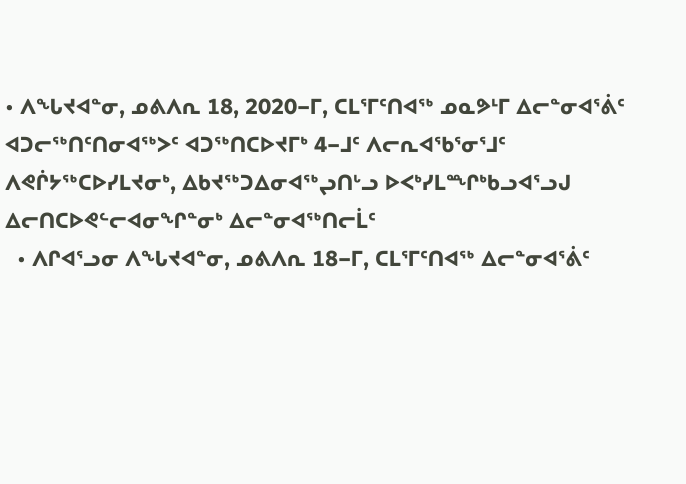• ᐱᖓᔪᐊᓐᓂ, ᓄᕕᐱᕆ 18, 2020−ᒥ, ᑕᒪᕐᒥᑦᑎᐊᖅ ᓄᓇᕗᒻᒥ ᐃᓕᓐᓂᐊᕐᕖᑦ ᐊᑐᓕᖅᑎᑦᑎᓂᐊᖅᐳᑦ ᐊᑐᖅᑎᑕᐅᔪᒥᒃ 4−ᒧᑦ ᐱᓕᕆᐊᖃᕐᓂᕐᒧᑦ ᐱᕙᒌᔭᖅᑕᐅᓯᒪᔪᓂᒃ, ᐃᑲᔪᖅᑐᐃᓂᐊᖅᖢᑎᒡᓗ ᐅᐸᒃᓯᒪᙱᒃᑲᓗᐊᕐᓗᒍ ᐃᓕᑎᑕᐅᕙᓪᓕᐊᓂᖏᓐᓂᒃ ᐃᓕᓐᓂᐊᖅᑎᓕᒫᑦ
  • ᐱᒋᐊᕐᓗᓂ ᐱᖓᔪᐊᓐᓂ, ᓄᕕᐱᕆ 18−ᒥ, ᑕᒪᕐᒥᑦᑎᐊᖅ ᐃᓕᓐᓂᐊᕐᕖᑦ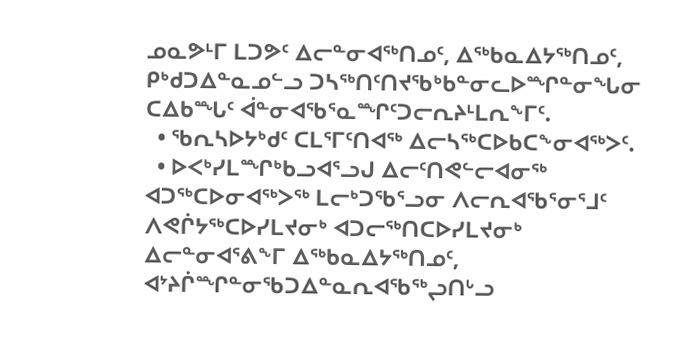ᓄᓇᕗᒻᒥ ᒪᑐᕗᑦ ᐃᓕᓐᓂᐊᖅᑎᓄᑦ, ᐃᖅᑲᓇᐃᔭᖅᑎᓄᑦ, ᑭᒃᑯᑐᐃᓐᓇᓄᓪᓗ ᑐᓴᖅᑎᑦᑎᔪᖃᒃᑲᓐᓂᓚᐅᙱᓐᓂᖓᓂ ᑕᐃᑲᙵᑦ ᐋᓐᓂᐊᖃᕐᓇᙱᑦᑐᓕᕆᔨᒻᒪᕆᖕᒥᑦ.
  • ᖃᕆᓴᐅᔭᒃᑯᑦ ᑕᒪᕐᒥᑦᑎᐊᖅ ᐃᓕᓴᖅᑕᐅᑲᑕᖕᓂᐊᖅᐳᑦ.
  • ᐅᐸᒃᓯᒪᙱᒃᑲᓗᐊᕐᓗᒍ ᐃᓕᑦᑎᕙᓪᓕᐊᓂᖅ ᐊᑐᖅᑕᐅᓂᐊᖅᐳᖅ ᒪᓕᒃᑐᖃᕐᓗᓂ ᐱᓕᕆᐊᖃᕐᓂᕐᒧᑦ ᐱᕙᒌᔭᖅᑕᐅᓯᒪᔪᓂᒃ ᐊᑐᓕᖅᑎᑕᐅᓯᒪᔪᓂᒃ ᐃᓕᓐᓂᐊᕐᕕᖕᒥ ᐃᖅᑲᓇᐃᔭᖅᑎᓄᑦ, ᐊᔾᔨᒌᙱᓐᓂᖃᑐᐃᓐᓇᕆᐊᖃᖅᖢᑎᒡᓗ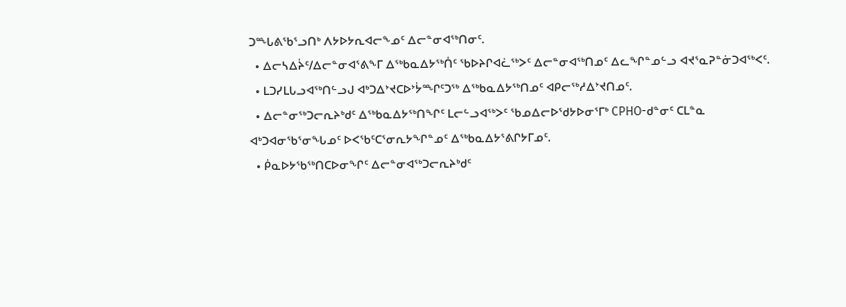ᑐᙵᕕᖃᕐᓗᑎᒃ ᐱᔭᐅᔭᕆᐊᓕᖕᓄᑦ ᐃᓕᓐᓂᐊᖅᑎᓂᑦ.
  • ᐃᓕᓴᐃᔩᑦ/ᐃᓕᓐᓂᐊᕐᕕᖕᒥ ᐃᖅᑲᓇᐃᔭᖅᑏᑦ ᖃᐅᔨᒋᐊᓛᖅᐳᑦ ᐃᓕᓐᓂᐊᖅᑎᓄᑦ ᐃᓚᖏᓐᓄᓪᓗ ᐊᔪᕐᓇᕈᓐᓃᑐᐊᖅᐸᑦ.
  • ᒪᑐᓯᒪᒐᓗᐊᖅᑎᓪᓗᒍ ᐊᒃᑐᐃᔾᔪᑕᐅᔾᔮᙱᑦᑐᖅ ᐃᖅᑲᓇᐃᔭᖅᑎᓄᑦ ᐊᑭᓕᖅᓱᐃᔾᔪᑎᓄᑦ.
  • ᐃᓕᓐᓂᖅᑐᓕᕆᔨᒃᑯᑦ ᐃᖅᑲᓇᐃᔭᖅᑎᖏᑦ ᒪᓕᓪᓗᐊᖅᐳᑦ ᖃᓄᐃᓕᐅᖁᔭᐅᓂᕐᒥᒃ CPHO-ᑯᓐᓂᑦ ᑕᒪᓐᓇ ᐊᒃᑐᐊᓂᖃᕐᓂᖓᓄᑦ ᐅᐸᖃᑦᑕᕐᓂᕆᔭᖏᓐᓄᑦ ᐃᖅᑲᓇᐃᔭᕐᕕᒋᔭᒥᓄᑦ.
  • ᑮᓇᐅᔭᖃᖅᑎᑕᐅᓂᖏᑦ ᐃᓕᓐᓂᐊᖅᑐᓕᕆᔨᒃᑯᑦ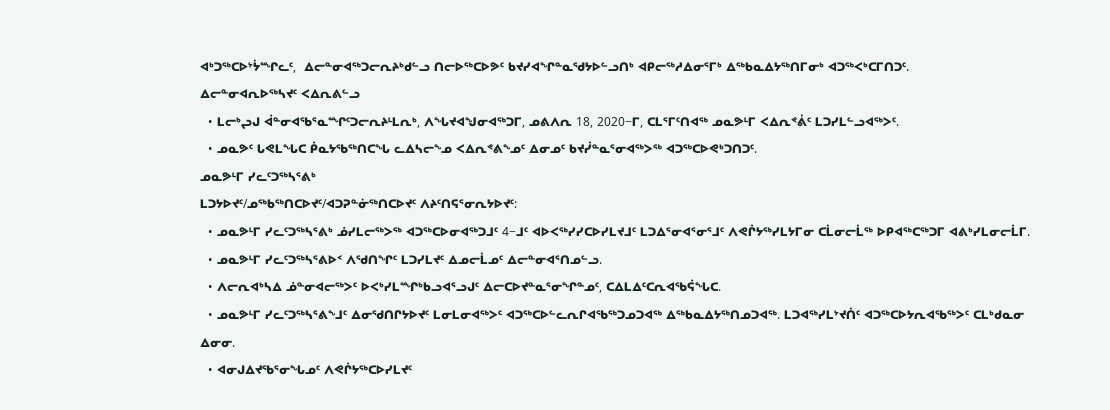ᐊᒃᑐᖅᑕᐅᔾᔮᙱᓚᑦ,  ᐃᓕᓐᓂᐊᖅᑐᓕᕆᔨᒃᑯᓪᓗ ᑎᓕᐅᖅᑕᐅᕗᑦ ᑲᔪᓯᐊᖏᓐᓇᖁᔭᐅᓪᓗᑎᒃ ᐊᑭᓕᖅᓱᐃᓂᕐᒥᒃ ᐃᖅᑲᓇᐃᔭᖅᑎᒥᓂᒃ ᐊᑐᖅᐸᒃᑕᒥᑎᑐᑦ.
ᐃᓕᓐᓂᐊᕆᐅᖅᓴᔪᑦ ᐸᐃᕆᕕᓪᓗ
  • ᒪᓕᒃᖢᒍ ᐋᓐᓂᐊᖃᕐᓇᙱᑦᑐᓕᕆᔨᒻᒪᕆᒃ, ᐱᖓᔪᐊᖑᓂᐊᖅᑐᒥ, ᓄᕕᐱᕆ 18, 2020−ᒥ, ᑕᒪᕐᒥᑦᑎᐊᖅ ᓄᓇᕗᒻᒥ ᐸᐃᕆᕝᕖᑦ ᒪᑐᓯᒪᓪᓗᐊᖅᐳᑦ.
  • ᓄᓇᕗᑦ ᒐᕙᒪᖓᑕ ᑮᓇᔭᖃᖅᑎᑕᖓ ᓚᐃᓴᓕᖕᓄ ᐸᐃᕆᕝᕕᖕᓄᑦ ᐃᓂᓄᑦ ᑲᔪᓰᓐᓇᕐᓂᐊᖅᐳᖅ ᐊᑐᖅᑕᐅᕙᒃᑐᑎᑐᑦ.
ᓄᓇᕗᒻᒥ ᓯᓚᑦᑐᖅᓴᕐᕕᒃ
ᒪᑐᔭᐅᔪᑦ/ᓄᖅᑲᖅᑎᑕᐅᔪᑦ/ᐊᑐᕈᓐᓃᖅᑎᑕᐅᔪᑦ ᐱᔨᑦᑎᕋᕐᓂᕆᔭᐅᔪᑦ:
  • ᓄᓇᕗᒻᒥ ᓯᓚᑦᑐᖅᓴᕐᕕᒃ ᓅᓯᒪᓕᖅᐳᖅ ᐊᑐᖅᑕᐅᓂᐊᖅᑐᒧᑦ 4−ᒧᑦ ᐊᐅᐸᖅᓯᓯᑕᐅᓯᒪᔪᒧᑦ ᒪᑐᐃᕐᓂᐊᕐᓂᕐᒧᑦ ᐱᕙᒌᔭᖅᓯᒪᔭᒥᓂ ᑕᒫᓂᓕᒫᖅ ᐅᑭᐊᖅᑕᖅᑐᒥ ᐊᕕᒃᓯᒪᓂᓕᒫᒥ.
  • ᓄᓇᕗᒻᒥ ᓯᓚᑦᑐᖅᓴᕐᕕᐅᑉ ᐱᖁᑎᖏᑦ ᒪᑐᓯᒪᔪᑦ ᐃᓄᓕᒫᓄᑦ ᐃᓕᓐᓂᐊᕐᑎᓄᓪᓗ.
  • ᐱᓕᕆᐊᒃᓴᐃ ᓅᓐᓂᐊᓕᖅᐳᑦ ᐅᐸᒃᓯᒪᙱᒃᑲᓗᐊᕐᓗᒍᑦ ᐃᓕᑕᐅᔪᓐᓇᕐᓂᖏᓐᓄᑦ, ᑕᐃᒪᐃᑦᑕᕆᐊᖃᕌᖓᑕ.
  • ᓄᓇᕗᒻᒥ ᓯᓚᑦᑐᖅᓴᕐᕕᖕᒧᑦ ᐃᓂᖁᑎᒋᔭᐅᔪᑦ ᒪᓂᒪᓂᐊᖅᐳᑦ ᐊᑐᖅᑕᐅᓪᓚᕆᒋᐊᖃᖅᑐᓄᑐᐊᖅ ᐃᖅᑲᓇᐃᔭᖅᑎᓄᑐᐊᖅ. ᒪᑐᐊᖅᓯᒪᔾᔪᑏᑦ ᐊᑐᖅᑕᐅᔭᕆᐊᖃᖅᐳᑦ ᑕᒪᒃᑯᓇᓂ ᐃᓂᓂ.
  • ᐊᓂᒍᐃᔪᖃᕐᓂᖓᓄᑦ ᐱᕙᒌᔭᖅᑕᐅᓯᒪᔪᑦ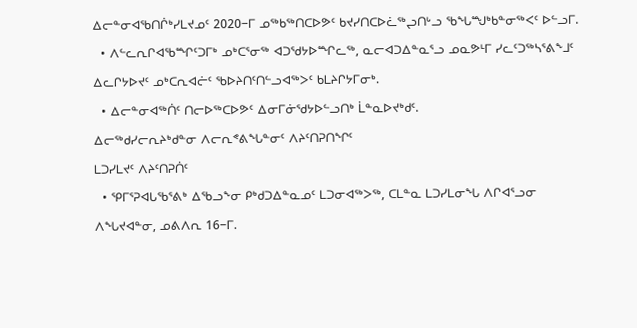ᐃᓕᓐᓂᐊᖃᑎᒌᒃᓯᒪᔪᓄᑦ 2020−ᒥ ᓄᖅᑲᖅᑎᑕᐅᕗᑦ ᑲᔪᓯᑎᑕᐅᓛᖅᖢᑎᒡᓗ ᖃᖓᙳᒃᑲᓐᓂᖅᐸᑦ ᐅᓪᓗᒥ.
  • ᐱᓪᓚᕆᒋᐊᖃᙱᑦᑐᒥᒃ ᓄᒃᑕᕐᓂᖅ ᐊᑐᖁᔭᐅᙱᓚᖅ, ᓇᓕᐊᑐᐃᓐᓇᕐᓗ ᓄᓇᕗᒻᒥ ᓯᓚᑦᑐᖅᓴᕐᕕᖕᒧᑦ ᐃᓚᒋᔭᐅᔪᑦ ᓄᒃᑕᕆᐊᓖᑦ ᖃᐅᔨᑎᑦᑎᓪᓗᐊᖅᐳᑦ ᑲᒪᔨᒋᔭᒥᓂᒃ.
  • ᐃᓕᓐᓂᐊᖅᑏᑦ ᑎᓕᐅᖅᑕᐅᕗᑦ ᐃᓂᒥᓃᖁᔭᐅᓪᓗᑎᒃ ᒫᓐᓇᐅᔪᒃᑯᑦ.
ᐃᓕᖅᑯᓯᓕᕆᔨᒃᑯᓐᓂ ᐱᓕᕆᕝᕕᖓᓐᓂᑦ ᐱᔨᑦᑎᕈᑎᖏᑦ
ᒪᑐᓯᒪᔪᑦ ᐱᔨᑦᑎᕈᑏᑦ
  • ᕿᒥᕐᕈᐊᒐᖃᕐᕕᒃ ᐃᖃᓗᖕᓂ ᑭᒃᑯᑐᐃᓐᓇᓄᑦ ᒪᑐᓂᐊᖅᐳᖅ, ᑕᒪᓐᓇ ᒪᑐᓯᒪᓂᖓ ᐱᒋᐊᕐᓗᓂ ᐱᖓᔪᐊᓐᓂ, ᓄᕕᐱᕆ 16−ᒥ.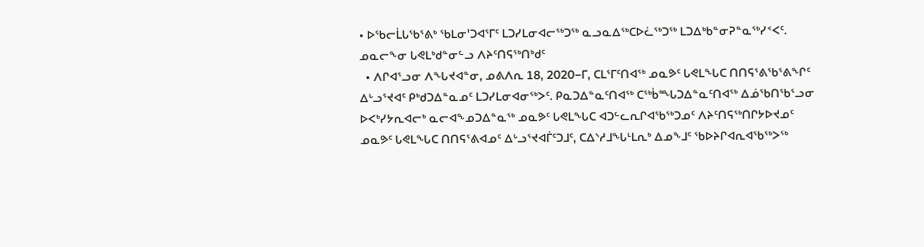• ᐅᖃᓕᒫᒐᖃᕐᕕᒃ ᖃᒪᓂ'ᑐᐊᕐᒥᑦ ᒪᑐᓯᒪᓂᐊᓕᖅᑐᖅ ᓇᓗᓇᐃᖅᑕᐅᓛᖅᑐᖅ ᒪᑐᐃᒃᑲᓐᓂᕈᓐᓇᖅᓯᑉᐸᑦ.
ᓄᓇᓕᖕᓂ ᒐᕙᒪᒃᑯᓐᓂᓪᓗ ᐱᔨᑦᑎᕋᖅᑎᒃᑯᑦ
  • ᐱᒋᐊᕐᓗᓂ ᐱᖓᔪᐊᓐᓂ, ᓄᕕᐱᕆ 18, 2020−ᒥ, ᑕᒪᕐᒥᑦᑎᐊᖅ ᓄᓇᕗᑦ ᒐᕙᒪᖓᑕ ᑎᑎᕋᕐᕕᖃᕐᕕᖏᑦ ᐃᒡᓗᕐᔪᐊᑦ ᑭᒃᑯᑐᐃᓐᓇᓄᑦ ᒪᑐᓯᒪᓂᐊᓂᖅᐳᑦ. ᑭᓇᑐᐃᓐᓇᑦᑎᐊᖅ ᑕᖅᑳᙵᑐᐃᓐᓇᑦᑎᐊᖅ ᐃᓅᖃᑎᖃᕐᓗᓂ ᐅᐸᒃᓯᔭᕆᐊᓕᒃ ᓇᓕᐊᖕᓄᑐᐃᓐᓇᖅ ᓄᓇᕗᑦ ᒐᕙᒪᖓᑕ ᐊᑐᓪᓚᕆᒋᐊᖃᖅᑐᓄᑦ ᐱᔨᑦᑎᕋᖅᑎᒋᔭᐅᔪᓄᑦ ᓄᓇᕗᑦ ᒐᕙᒪᖓᑕ ᑎᑎᕋᕐᕕᐊᓄᑦ ᐃᒡᓗᕐᔪᐊᒦᑦᑐᒧᑦ, ᑕᐃᔅᓱᒧᖓᒻᒪᕆᒃ ᐃᓄᖕᒧᑦ ᖃᐅᔨᒋᐊᕆᐊᖃᖅᐳᖅ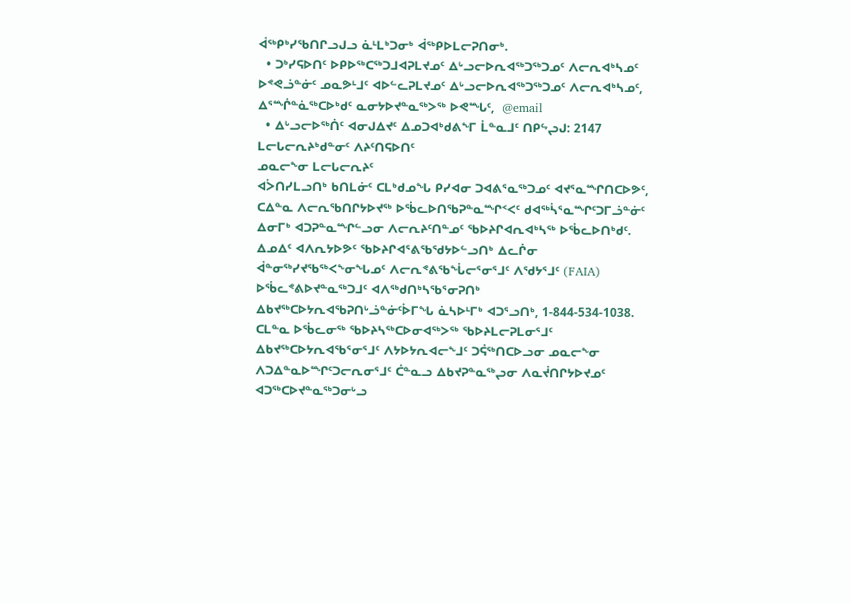ᐋᖅᑭᒃᓯᖃᑎᒋᓗᒍᓗ ᓈᒻᒪᒃᑐᓂᒃ ᐋᖅᑭᐅᒪᓕᕈᑎᓂᒃ.
  • ᑐᒃᓯᕋᐅᑎᑦ ᐅᑭᐅᖅᑕᖅᑐᒧᐊᕈᒪᔪᓄᑦ ᐃᒡᓗᓕᐅᕆᐊᖅᑐᖅᑐᓄᑦ ᐱᓕᕆᐊᒃᓴᓄᑦ ᐅᕝᕙᓘᓐᓃᑦ ᓄᓇᕗᒻᒧᑦ ᐊᐅᓪᓚᕈᒪᔪᓄᑦ ᐃᒡᓗᓕᐅᕆᐊᖅᑐᖅᑐᓄᑦ ᐱᓕᕆᐊᒃᓴᓄᑦ, ᐃᕐᙲᓐᓈᖅᑕᐅᒃᑯᑦ ᓇᓂᔭᐅᔪᓐᓇᖅᐳᖅ ᐅᕙᙵᑦ,  @email
  • ᐃᒡᓗᓕᐅᖅᑏᑦ ᐊᓂᒍᐃᔪᑦ ᐃᓄᑐᐊᒃᑯᕕᖕᒥ ᒫᓐᓇᒧᑦ ᑎᑭᖦᖢᒍ: 2147
ᒪᓕᒐᓕᕆᔨᒃᑯᓐᓂᑦ ᐱᔨᑦᑎᕋᐅᑎᑦ
ᓄᓇᓕᖕᓂ ᒪᓕᒐᓕᕆᔨᑦ
ᐊᐴᑎᓯᒪᓗᑎᒃ ᑲᑎᒪᓃᑦ ᑕᒪᒃᑯᓄᖓ ᑭᓯᐊᓂ ᑐᐊᕕᕐᓇᖅᑐᓄᑦ ᐊᔪᕐᓇᙱᑎᑕᐅᕗᑦ, ᑕᐃᓐᓇ ᐱᓕᕆᖃᑎᒋᔭᐅᔪᖅ ᐅᖄᓚᐅᑎᖃᕈᓐᓇᙱᑉᐸᑦ ᑯᐊᖅᓵᕐᓇᙱᑦᑐᒥᓘᓐᓃᑦ ᐃᓂᒥᒃ ᐊᑐᕈᓐᓇᙱᓪᓗᓂ ᐱᓕᕆᔨᑦᑎᓐᓄᑦ ᖃᐅᔨᒋᐊᕆᐊᒃᓴᖅ ᐅᖄᓚᐅᑎᒃᑯᑦ. ᐃᓄᐃᑦ ᐊᐱᕆᔭᐅᕗᑦ ᖃᐅᔨᒋᐊᕐᕕᖃᖁᔭᐅᓪᓗᑎᒃ ᐃᓚᒌᓂ ᐋᓐᓂᖅᓯᔪᖃᖅᐸᖕᓂᖓᓄᑦ ᐱᓕᕆᕝᕕᖃᖔᓕᕐᓂᕐᒧᑦ ᐱᖁᔭᕐᒧᑦ (FAIA) ᐅᖄᓚᕝᕕᐅᔪᓐᓇᖅᑐᒧᑦ ᐊᐱᖅᑯᑎᒃᓴᖃᕐᓂᕈᑎᒃ ᐃᑲᔪᖅᑕᐅᔭᕆᐊᖃᕈᑎᒡᓘᓐᓃᑦᐆᒥᖓ ᓈᓴᐅᒻᒥᒃ ᐊᑐᕐᓗᑎᒃ, 1-844-534-1038. ᑕᒪᓐᓇ ᐅᖄᓚᓂᖅ ᖃᐅᔨᓴᖅᑕᐅᓂᐊᖅᐳᖅ ᖃᐅᔨᒪᓕᕈᒪᓂᕐᒧᑦ ᐃᑲᔪᖅᑕᐅᔭᕆᐊᖃᕐᓂᕐᒧᑦ ᐱᔭᐅᔭᕆᐊᓕᖕᒧᑦ ᑐᕌᖅᑎᑕᐅᓗᓂ ᓄᓇᓕᖕᓂ ᐱᑐᐃᓐᓇᐅᙱᑦᑐᓕᕆᓂᕐᒧᑦ ᑖᓐᓇᓗ ᐃᑲᔪᕈᓐᓇᖅᖢᓂ ᐱᓇᔫᑎᒋᔭᐅᔪᓄᑦ ᐊᑐᖅᑕᐅᔪᓐᓇᖅᑐᓂᒡᓗ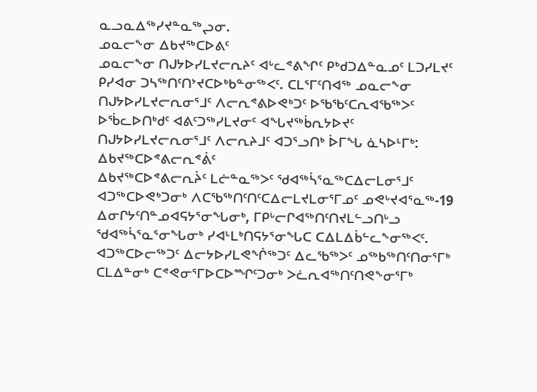ᓇᓗᓇᐃᖅᓯᔪᓐᓇᖅᖢᓂ.
ᓄᓇᓕᖕᓂ ᐃᑲᔪᖅᑕᐅᕕᑦ
ᓄᓇᓕᖕᓂ ᑎᒍᔭᐅᓯᒪᔪᓕᕆᔨᑦ ᐊᒡᓚᕝᕕᖏᑦ ᑭᒃᑯᑐᐃᓐᓇᓄᑦ ᒪᑐᓯᒪᔪᑦ ᑭᓯᐊᓂ ᑐᓴᖅᑎᑦᑎᔾᔪᑕᐅᒃᑲᓐᓂᖅᐸᑦ. ᑕᒪᕐᒥᑦᑎᐊᖅ ᓄᓇᓕᖕᓂ ᑎᒍᔭᐅᓯᒪᔪᓕᕆᓂᕐᒧᑦ ᐱᓕᕆᕝᕕᐅᕙᒃᑐᑦ ᐅᖃᖃᑦᑕᕆᐊᖃᖅᐳᑦ ᐅᖄᓚᐅᑎᒃᑯᑦ ᐊᕕᑦᑐᖅᓯᒪᔪᓂᑦ ᐊᖓᔪᖅᑳᕆᔭᐅᔪᑦ ᑎᒍᔭᐅᓯᒪᔪᓕᕆᓂᕐᒧᑦ ᐱᓕᕆᔨᒧᑦ ᐊᑐᕐᓗᑎᒃ ᐆᒥᖓ ᓈᓴᐅᒻᒥᒃ:
ᐃᑲᔪᖅᑕᐅᕝᕕᓕᕆᕝᕖᑦ
ᐃᑲᔪᖅᑕᐅᕝᕕᓕᕆᔩᑦ ᒪᓖᓐᓇᖅᐳᑦ ᖁᐊᖅᓵᕐᓇᖅᑕᐃᓕᒪᓂᕐᒧᑦ ᐊᑐᖅᑕᐅᕙᒃᑐᓂᒃ ᐱᑕᖃᖅᑎᑦᑎᑦᑕᐃᓕᒪᔪᒪᓂᕐᒥᓄᑦ ᓄᕙᒡᔪᐊᕐᓇᖅ-19 ᐃᓂᒋᔭᑦᑎᓐᓄᐊᕋᔭᕐᓂᖓᓂᒃ, ᒥᑭᒡᓕᒋᐊᖅᑎᑦᑎᔪᒪᓪᓗᑎᒡᓗ ᖁᐊᖅᓵᕐᓇᕐᓂᖓᓂᒃ ᓯᐊᒻᒪᒃᑎᕋᔭᕐᓂᖓᑕ ᑕᐃᒪᐃᑳᓪᓚᖕᓂᖅᐸᑦ. ᐊᑐᖅᑕᐅᓕᖅᑐᑦ ᐃᓕᔭᐅᓯᒪᕙᖐᖅᑐᑦ ᐃᓚᖃᖅᐳᑦ ᓄᖅᑲᖅᑎᑦᑎᓂᕐᒥᒃ ᑕᒪᐃᓐᓂᒃ ᑕᕝᕙᓂᕐᒥᐅᑕᐅᙱᑦᑐᓂᒃ ᐳᓛᕆᐊᖅᑎᑦᑎᕙᖕᓂᕐᒥᒃ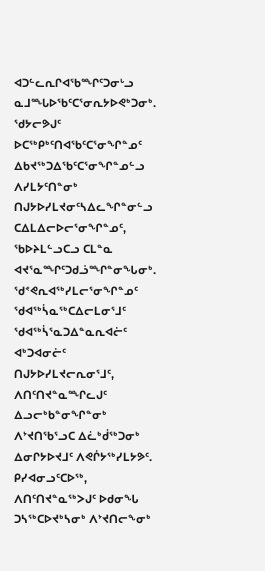ᐊᑐᓪᓚᕆᒋᐊᖃᙱᑦᑐᓂᒡᓗ ᓇᒧᙵᐅᖃᑦᑕᕐᓂᕆᔭᐅᕙᒃᑐᓂᒃ. ᖁᔭᓕᕗᒍᑦ ᐅᑕᖅᑭᒃᑦᑎᐊᖃᑦᑕᕐᓂᖏᓐᓄᑦ ᐃᑲᔪᖅᑐᐃᖃᑦᑕᕐᓂᖏᓐᓄᓪᓗ ᐱᓯᒪᔭᑦᑎᓐᓂᒃ ᑎᒍᔭᐅᓯᒪᔪᓂᑦᓴᐃᓚᖏᓐᓂᓪᓗ ᑕᐃᒪᐃᓕᐅᓕᕐᓂᖏᓐᓄᑦ, ᖃᐅᔨᒪᓪᓗᑕᓗ ᑕᒪᓐᓇ ᐊᔪᕐᓇᙱᑦᑐᑯᓘᙱᓐᓂᖓᓂᒃ.
ᖁᕝᕙᕆᐊᖅᓯᒪᓕᕐᓂᖏᓐᓄᑦ ᖁᐊᖅᓵᓇᖅᑕᐃᓕᒪᓂᕐᒧᑦ ᖁᐊᖅᓵᕐᓇᑐᐃᓐᓇᕆᐊᓖᑦ ᐊᒃᑐᐊᓂᓖᑦ ᑎᒍᔭᐅᓯᒪᔪᓕᕆᓂᕐᒧᑦ, ᐱᑎᑦᑎᔪᓐᓇᙱᓚᒍᑦ ᐃᓗᓕᒃᑲᓐᓂᖏᓐᓂᒃ ᐱᔾᔪᑎᖃᕐᓗᑕ ᐃᓛᒃᑰᖅᑐᓂᒃ ᐃᓂᒋᔭᐅᔪᒧᑦ ᐱᕙᒌᔭᖅᓯᒪᔭᕗᑦ. ᑭᓯᐊᓂᓗᑦᑕᐅᖅ, ᐱᑎᑦᑎᔪᓐᓇᖅᐳᒍᑦ ᐅᑯᓂᖓ ᑐᓴᖅᑕᐅᔪᒃᓴᓂᒃ ᐱᔾᔪᑎᓕᖕᓂᒃ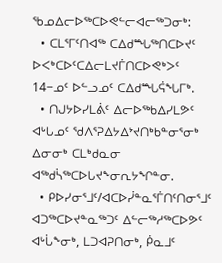ᖃᓄᐃᓕᐅᖅᑕᐅᕙᓪᓕᐊᓕᖅᑐᓂᒃ:
  • ᑕᒪᕐᒥᑦᑎᐊᖅ ᑕᐃᑯᙵᖅᑎᑕᐅᔪᑦ ᐅᐸᒃᑕᐅᑦᑕᐃᓕᒪᔪᒦᑎᑕᐅᕙᒃᐳᑦ 14−ᓄᑦ ᐅᓪᓗᓄᑦ ᑕᐃᑯᙵᕌᖓᒥᒃ.
  • ᑎᒍᔭᐅᓯᒪᕖᑦ ᐃᓕᐅᖅᑲᐃᓯᒪᕗᑦ ᐊᒡᒐᓄᑦ ᖁᐱᕐᕈᐃᔭᐃᔾᔪᑎᒃᑲᓐᓂᕐᓂᒃ ᐃᓂᓂᒃ ᑕᒪᒃᑯᓇᓂ ᐊᖅᑯᓵᖅᑕᐅᒐᔪᖕᓂᕆᔭᖏᓐᓂ.
  • ᑭᐅᓯᓂᕐᒧᑦ/ᐊᑕᐅᓰᓐᓇᕐᒦᑎᑦᑎᓂᕐᒧᑦ ᐊᑐᖅᑕᐅᔪᓐᓇᖅᑐᑦ ᐃᓪᓕᖅᓱᖅᑕᐅᕗᑦ ᐊᒡᒑᖕᓂᒃ, ᒪᑐᐊᕈᑎᓂᒃ, ᑮᓇᒧᑦ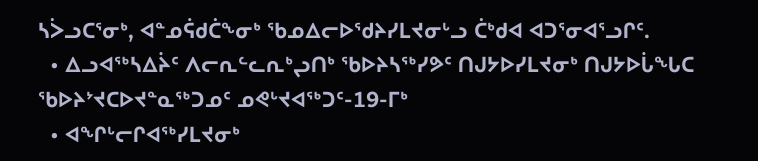ᓴᐴᓗᑕᕐᓂᒃ, ᐊᓐᓄᕌᑯᑖᖕᓂᒃ ᖃᓄᐃᓕᐅᖁᔨᓯᒪᔪᓂᒡᓗ ᑖᒃᑯᐊ ᐊᑐᕐᓂᐊᕐᓗᒋᑦ.
  • ᐃᓗᐊᖅᓴᐃᔩᑦ ᐱᓕᕆᓪᓚᕆᒃᖢᑎᒃ ᖃᐅᔨᓴᖅᓯᕗᑦ ᑎᒍᔭᐅᓯᒪᔪᓂᒃ ᑎᒍᔭᐅᒑᖓᑕ ᖃᐅᔨᔾᔪᑕᐅᔪᓐᓇᖅᑐᓄᑦ ᓄᕙᒡᔪᐊᖅᑐᑦ-19-ᒥᒃ
  • ᐊᖏᒡᓕᒋᐊᖅᓯᒪᔪᓂᒃ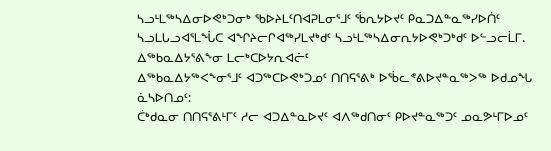ᓴᓗᒻᒪᖅᓴᐃᓂᐅᕙᒃᑐᓂᒃ ᖃᐅᔨᒪᑦᑎᐊᕈᒪᓂᕐᒧᑦ ᖄᕆᔭᐅᔪᑦ ᑭᓇᑐᐃᓐᓇᖅᓯᐅᑏᑦ ᓴᓗᒪᒐᓗᐊᕐᒪᖔᑕ ᐊᖏᔨᓕᒋᐊᖅᓯᒪᔪᒃᑯᑦ ᓴᓗᒻᒪᖅᓴᐃᓂᕆᔭᐅᕙᒃᑐᒃᑯᑦ ᐅᓪᓗᓕᒫᒥ.
ᐃᖅᑲᓇᐃᔭᕐᕕᖕᓂ ᒪᓕᒃᑕᐅᔭᕆᐊᓖᑦ
ᐃᖅᑲᓇᐃᔭᖅᐸᖕᓂᕐᒧᑦ ᐊᑐᖅᑕᐅᕙᒃᑐᓄᑦ ᑎᑎᕋᕐᕕᒃ ᐅᖄᓚᕝᕕᐅᔪᓐᓇᖅᐳᖅ ᐅᑯᓄᖓ ᓈᓴᐅᑎᓄᑦ:
ᑖᒃᑯᓇᓂ ᑎᑎᕋᕐᕕᒻᒥᑦ ᓱᓕ ᐊᑐᐃᓐᓇᐅᔪᑦ ᐊᐱᖅᑯᑎᓂᑦ ᑭᐅᔪᓐᓇᖅᑐᑦ ᓄᓇᕗᒻᒥᐅᓄᑦ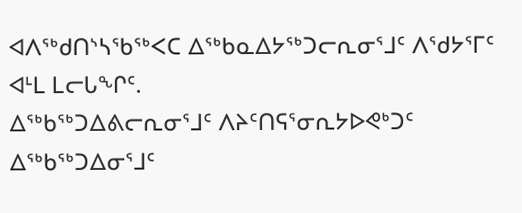ᐊᐱᖅᑯᑎᔅᓴᖃᖅᐸᑕ ᐃᖅᑲᓇᐃᔭᖅᑐᓕᕆᓂᕐᒧᑦ ᐱᖁᔭᕐᒥᑦ ᐊᒻᒪ ᒪᓕᒐᖏᑦ.
ᐃᖅᑲᖅᑐᐃᕕᓕᕆᓂᕐᒧᑦ ᐱᔨᑦᑎᕋᕐᓂᕆᔭᐅᕙᒃᑐᑦ
ᐃᖅᑲᖅᑐᐃᓂᕐᒧᑦ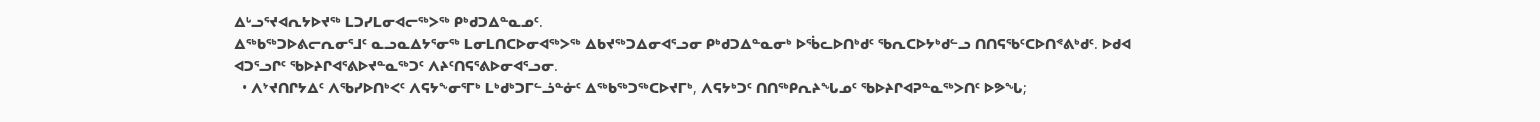ᐃᒡᓗᕐᔪᐊᕆᔭᐅᔪᖅ ᒪᑐᓯᒪᓂᐊᓕᖅᐳᖅ ᑭᒃᑯᑐᐃᓐᓇᓄᑦ.
ᐃᖅᑲᖅᑐᐅᕕᓕᕆᓂᕐᒧᑦ ᓇᓗᓇᐃᔭᕐᓂᖅ ᒪᓂᒪᑎᑕᐅᓂᐊᖅᐳᖅ ᐃᑲᔪᖅᑐᐃᓂᐊᕐᓗᓂ ᑭᒃᑯᑐᐃᓐᓇᓂᒃ ᐅᖄᓚᐅᑎᒃᑯᑦ ᖃᕆᑕᐅᔭᒃᑯᓪᓗ ᑎᑎᕋᖃᑦᑕᐅᑎᕝᕕᒃᑯᑦ. ᐅᑯᐊ ᐊᑐᕐᓗᒋᑦ ᖃᐅᔨᒋᐊᕐᕕᐅᔪᓐᓇᖅᑐᑦ ᐱᔨᑦᑎᕋᕐᕕᐅᓂᐊᕐᓗᓂ.
  • ᐱᔾᔪᑎᒋᔭᐃᑦ ᐱᖃᓯᐅᑎᒃᐸᑦ ᐱᕋᔭᖕᓂᕐᒥᒃ ᒪᒃᑯᒃᑐᒥᓪᓘᓐᓃᑦ ᐃᖅᑲᖅᑐᖅᑕᐅᔪᒥᒃ, ᐱᕋᔭᒃᑐᑦ ᑎᑎᖅᑭᕆᔨᖓᓄᑦ ᖃᐅᔨᒋᐊᕈᓐᓇᖅᐳᑎᑦ ᐅᕗᖓ;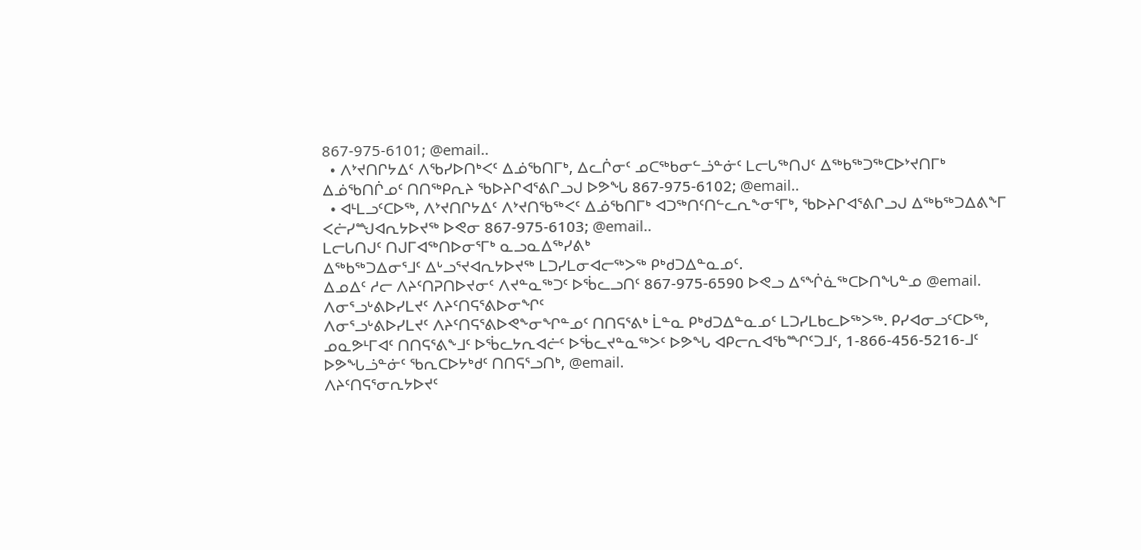867-975-6101; @email..
  • ᐱᔾᔪᑎᒋᔭᐃᑦ ᐱᖃᓯᐅᑎᒃᐸᑦ ᐃᓅᖃᑎᒥᒃ, ᐃᓚᒌᓂᑦ ᓄᑕᖅᑲᓂᓪᓘᓐᓃᑦ ᒪᓕᒐᖅᑎᒍᑦ ᐃᖅᑲᖅᑐᖅᑕᐅᔾᔪᑎᒥᒃ ᐃᓅᖃᑎᒌᓄᑦ ᑎᑎᖅᑭᕆᔨ ᖃᐅᔨᒋᐊᕐᕕᒋᓗᒍ ᐅᕗᖓ 867-975-6102; @email..
  • ᐊᒻᒪᓗᑦᑕᐅᖅ, ᐱᔾᔪᑎᒋᔭᐃᑦ ᐱᔾᔪᑎᖃᖅᐸᑦ ᐃᓅᖃᑎᒥᒃ ᐊᑐᖅᑎᑦᑎᓪᓚᕆᖕᓂᕐᒥᒃ, ᖃᐅᔨᒋᐊᕐᕕᒋᓗᒍ ᐃᖅᑲᖅᑐᐃᕕᖕᒥ ᐸᓖᓯᙳᐊᕆᔭᐅᔪᖅ ᐅᕙᓂ 867-975-6103; @email..
ᒪᓕᒐᑎᒍᑦ ᑎᒍᒥᐊᖅᑎᐅᓂᕐᒥᒃ ᓇᓗᓇᐃᖅᓯᕕᒃ
ᐃᖅᑲᖅᑐᐃᓂᕐᒧᑦ ᐃᒡᓗᕐᔪᐊᕆᔭᐅᔪᖅ ᒪᑐᓯᒪᓂᐊᓕᖅᐳᖅ ᑭᒃᑯᑐᐃᓐᓇᓄᑦ.
ᐃᓄᐃᑦ ᓱᓕ ᐱᔨᑦᑎᕈᑎᐅᔪᓂᑦ ᐱᔪᓐᓇᖅᑐᑦ ᐅᖄᓚᓗᑎᑦ 867-975-6590 ᐅᕙᓗ ᐃᕐᖐᓈᖅᑕᐅᑎᖓᓐᓄ @email.
ᐱᓂᕐᓗᒡᕕᐅᓯᒪᔪᑦ ᐱᔨᑦᑎᕋᕐᕕᐅᓂᖏᑦ
ᐱᓂᕐᓗᒡᕕᐅᓯᒪᔪᑦ ᐱᔨᑦᑎᕋᕐᕕᐅᕙᖕᓂᖏᓐᓄᑦ ᑎᑎᕋᕐᕕᒃ ᒫᓐᓇ ᑭᒃᑯᑐᐃᓐᓇᓄᑦ ᒪᑐᓯᒪᑲᓚᐅᖅᐳᖅ. ᑭᓯᐊᓂᓗᑦᑕᐅᖅ, ᓄᓇᕗᒻᒥᐊᑦ ᑎᑎᕋᕐᕕᖕᒧᑦ ᐅᖄᓚᔭᕆᐊᓖᑦ ᐅᖄᓚᔪᓐᓇᖅᐳᑦ ᐅᕗᖓ ᐊᑭᓕᕆᐊᖃᙱᑦᑐᒧᑦ, 1-866-456-5216-ᒧᑦ ᐅᕗᖓᓘᓐᓃᑦ ᖃᕆᑕᐅᔭᒃᑯᑦ ᑎᑎᕋᕐᓗᑎᒃ, @email.
ᐱᔨᑦᑎᕋᕐᓂᕆᔭᐅᔪᑦ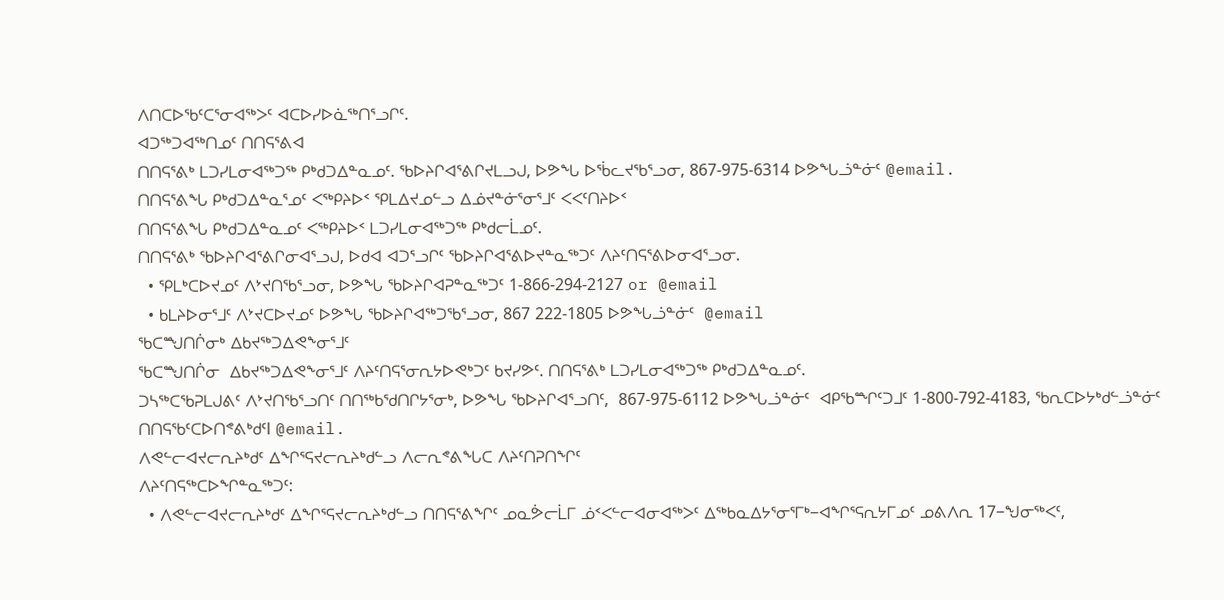ᐱᑎᑕᐅᖃᑦᑕᕐᓂᐊᖅᐳᑦ ᐊᑕᐅᓯᐅᓈᖅᑎᕐᓗᒋᑦ.
ᐊᑐᖅᑐᐊᖅᑎᓄᑦ ᑎᑎᕋᕐᕕᐊ
ᑎᑎᕋᕐᕕᒃ ᒪᑐᓯᒪᓂᐊᖅᑐᖅ ᑭᒃᑯᑐᐃᓐᓇᓄᑦ. ᖃᐅᔨᒋᐊᕐᕕᒋᔪᒪᓗᒍ, ᐅᕗᖓ ᐅᖄᓚᔪᖃᕐᓗᓂ, 867-975-6314 ᐅᕗᖓᓘᓐᓃᑦ @email.
ᑎᑎᕋᕐᕕᖓ ᑭᒃᑯᑐᐃᓐᓇᕐᓄᑦ ᐸᖅᑭᔨᐅᑉ ᕿᒪᐃᔪᓄᓪᓗ ᐃᓅᔪᓐᓃᕐᓂᕐᒧᑦ ᐸᐸᑦᑎᔨᐅᑉ
ᑎᑎᕋᕐᕕᖓ ᑭᒃᑯᑐᐃᓐᓇᓄᑦ ᐸᖅᑭᔨᐅᑉ ᒪᑐᓯᒪᓂᐊᖅᑐᖅ ᑭᒃᑯᓕᒫᓄᑦ.
ᑎᑎᕋᕐᕕᒃ ᖃᐅᔨᒋᐊᕐᕕᒋᓂᐊᕐᓗᒍ, ᐅᑯᐊ ᐊᑐᕐᓗᒋᑦ ᖃᐅᔨᒋᐊᕐᕕᐅᔪᓐᓇᖅᑐᑦ ᐱᔨᑦᑎᕋᕐᕕᐅᓂᐊᕐᓗᓂ.
  • ᕿᒪᒃᑕᐅᔪᓄᑦ ᐱᔾᔪᑎᖃᕐᓗᓂ, ᐅᕗᖓ ᖃᐅᔨᒋᐊᕈᓐᓇᖅᑐᑦ 1-866-294-2127 or @email
  • ᑲᒪᔨᐅᓂᕐᒧᑦ ᐱᔾᔪᑕᐅᔪᓄᑦ ᐅᕗᖓ ᖃᐅᔨᒋᐊᖅᑐᖃᕐᓗᓂ, 867 222-1805 ᐅᕗᖓᓘᓐᓃᑦ  @email
ᖃᑕᙳᑎᒌᓂᒃ ᐃᑲᔪᖅᑐᐃᕙᖕᓂᕐᒧᑦ
ᖃᑕᙳᑎᒌᓂ  ᐃᑲᔪᖅᑐᐃᕙᖕᓂᕐᒧᑦ ᐱᔨᑦᑎᕋᕐᓂᕆᔭᐅᕙᒃᑐᑦ ᑲᔪᓯᕗᑦ. ᑎᑎᕋᕐᕕᒃ ᒪᑐᓯᒪᓂᐊᖅᑐᖅ ᑭᒃᑯᑐᐃᓐᓇᓄᑦ.
ᑐᓴᖅᑕᖃᕈᒪᒍᕕᑦ ᐱᔾᔪᑎᖃᕐᓗᑎᑦ ᑎᑎᖅᑲᖁᑎᒋᔭᕐᓂᒃ, ᐅᕗᖓ ᖃᐅᔨᒋᐊᕐᓗᑎᑦ,  867-975-6112 ᐅᕗᖓᓘᓐᓃᑦ  ᐊᑭᖃᙱᑦᑐᒧᑦ 1-800-792-4183, ᖃᕆᑕᐅᔭᒃᑯᓪᓘᓐᓃᑦ ᑎᑎᕋᖃᑦᑕᐅᑎᕝᕕᒃᑯᑦl @email.
ᐱᕙᓪᓕᐊᔪᓕᕆᔨᒃᑯᑦ ᐃᖏᕐᕋᔪᓕᕆᔨᒃᑯᓪᓗ ᐱᓕᕆᕝᕕᖓᑕ ᐱᔨᑦᑎᕈᑎᖏᑦ
ᐱᔨᑦᑎᕋᖅᑕᐅᖏᓐᓇᖅᑐᑦ:
  • ᐱᕙᓪᓕᐊᔪᓕᕆᔨᒃᑯᑦ ᐃᖏᕐᕋᔪᓕᕆᔨᒃᑯᓪᓗ ᑎᑎᕋᕐᕕᖏᑦ ᓄᓇᕘᓕᒫᒥ ᓅᑉᐸᓪᓕᐊᓂᐊᖅᐳᑦ ᐃᖅᑲᓇᐃᔭᕐᓂᕐᒥᒃ−ᐊᖏᕐᕋᕆᔭᒥᓄᑦ ᓄᕕᐱᕆ 17−ᖑᓂᖅᐸᑦ,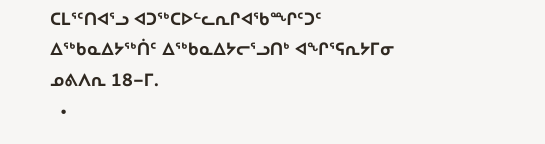ᑕᒪᕐᑦᑎᐊᕐᓗ ᐊᑐᖅᑕᐅᓪᓚᕆᒋᐊᖃᙱᑦᑐᑦ ᐃᖅᑲᓇᐃᔭᖅᑏᑦ ᐃᖅᑲᓇᐃᔭᓕᕐᓗᑎᒃ ᐊᖏᕐᕋᕆᔭᒥᓂ ᓄᕕᐱᕆ 18−ᒥ.
  •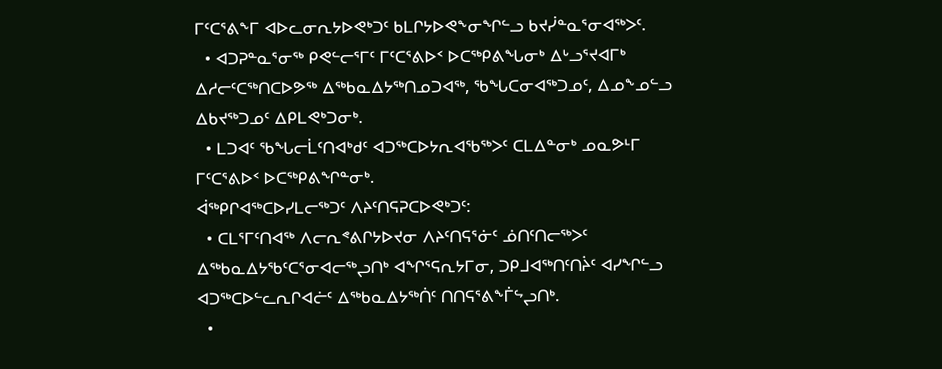ᒥᑦᑕᕐᕕᖕᒥ ᐊᐅᓚᓂᕆᔭᐅᕙᒃᑐᑦ ᑲᒪᒋᔭᐅᕙᖕᓂᖏᓪᓗ ᑲᔪᓰᓐᓇᕐᓂᐊᖅᐳᑦ.
  • ᐊᑐᕈᓐᓇᕐᓂᖅ ᑭᕙᓪᓕᕐᒥᑦ ᒥᑦᑕᕐᕕᐅᑉ ᐅᑕᖅᑭᕕᖓᓂᒃ ᐃᒡᓗᕐᔪᐊᒥᒃ ᐃᓱᓕᑦᑕᖅᑎᑕᐅᕗᖅ ᐃᖅᑲᓇᐃᔭᖅᑎᓄᑐᐊᖅ, ᖃᖓᑕᓂᐊᖅᑐᓄᑦ, ᐃᓄᖕᓄᓪᓗ ᐃᑲᔪᖅᑐᓄᑦ ᐃᑭᒪᕙᒃᑐᓂᒃ.
  • ᒪᑐᐊᑦ ᖃᖓᓕᒫᑦᑎᐊᒃᑯᑦ ᐊᑐᖅᑕᐅᔭᕆᐊᖃᖅᐳᑦ ᑕᒪᐃᓐᓂᒃ ᓄᓇᕗᒻᒥ ᒥᑦᑕᕐᕕᐅᑉ ᐅᑕᖅᑭᕕᖏᓐᓂᒃ.
ᐋᖅᑭᒋᐊᖅᑕᐅᓯᒪᓕᖅᑐᑦ ᐱᔨᑦᑎᕋᕈᑕᐅᕙᒃᑐᑦ:
  • ᑕᒪᕐᒥᑦᑎᐊᖅ ᐱᓕᕆᕝᕕᒋᔭᐅᔪᓂ ᐱᔨᑦᑎᕋᕐᓃᑦ ᓅᑎᑦᑎᓕᖅᐳᑦ ᐃᖅᑲᓇᐃᔭᖃᑦᑕᕐᓂᐊᓕᖅᖢᑎᒃ ᐊᖏᕐᕋᕆᔭᒥᓂ, ᑐᑭᒧᐊᖅᑎᑦᑎᔩᑦ ᐊᓯᖏᓪᓗ ᐊᑐᖅᑕᐅᓪᓚᕆᒋᐊᓖᑦ ᐃᖅᑲᓇᐃᔭᖅᑏᑦ ᑎᑎᕋᕐᕕᖕᒦᖦᖢᑎᒃ.
  •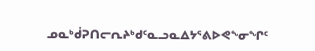ᓄᓇᒃᑰᕈᑎᓕᕆᔨᒃᑯᑦᓇᓗᓇᐃᔭᕐᕕᐅᕙᖕᓂᖏᑦ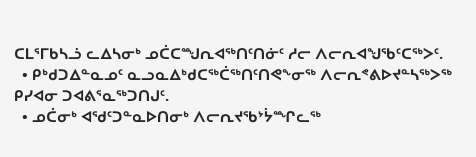ᑕᒪᕐᒥᑲᓴᓘ ᓚᐃᓴᓂᒃ ᓄᑖᑕᙳᕆᐊᖅᑎᑦᑎᓃᑦ ᓱᓕ ᐱᓕᕆᐊᖑᖃᑦᑕᖅᐳᑦ.
  • ᑭᒃᑯᑐᐃᓐᓇᓄᑦ ᓇᓗᓇᐃᒃᑯᑕᖅᑖᖅᑎᑦᑎᕙᖕᓂᖅ ᐱᓕᕆᕝᕕᐅᔪᓐᓴᖅᐳᖅ ᑭᓯᐊᓂ ᑐᐊᕕᕐᓇᖅᑐᑎᒍᑦ.
  • ᓄᑖᓂᒃ ᐊᖁᑦᑐᓐᓇᐅᑎᓂᒃ ᐱᓕᕆᔪᖃᔾᔮᙱᓚᖅ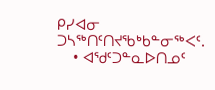ᑭᓯᐊᓂ ᑐᓴᖅᑎᑦᑎᔪᖃᒃᑲᓐᓂᖅᐸᑦ.
    • ᐊᖁᑦᑐᓐᓇᐅᑎᓄᑦ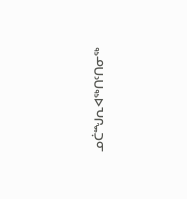ᓄᑖᙳᕆᐊᖅᑎᑦᑎᓂᖅ